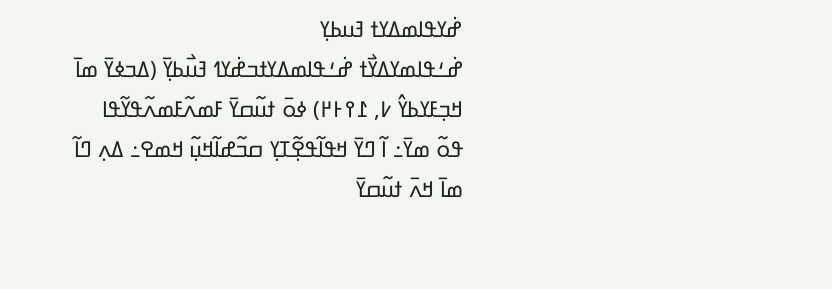ߝ߭ߌߟߊߘߡߌߙ ߔߎߕߌ߲
ߝ߭ߑߟߊߘߌߡߌ߯ߙ ߝ߭ߑߟߊߘߡߌߙߏߝ߭ߌߗ ߔߎ߯ߕߌ߲߫ (ߡߏߦߌ߫ ߘߊ߫ ߞߏ߲ߓߌߕߌ߮ ߇, ߁߉߅߂) ߦߋ߫ ߙߎ߬ߛߌ߫ ߓߘߍ߬ߓߘߍ߬ߟߌ߬ߟߊ ߟߋ߬ ߘߌ߫߸ ߊ߬ ߣߌ߫ ߞߟߊ߬ߟߐ߲߬ߠߌ߲ ߛߏ߬ߝߊ߬ߞߎ߲߬ ߞߘߐ߸ ߡߍ߲ ߣߊ߬ ߘߊ߫ ߞߍ߫ ߙߎ߬ߛߌ߫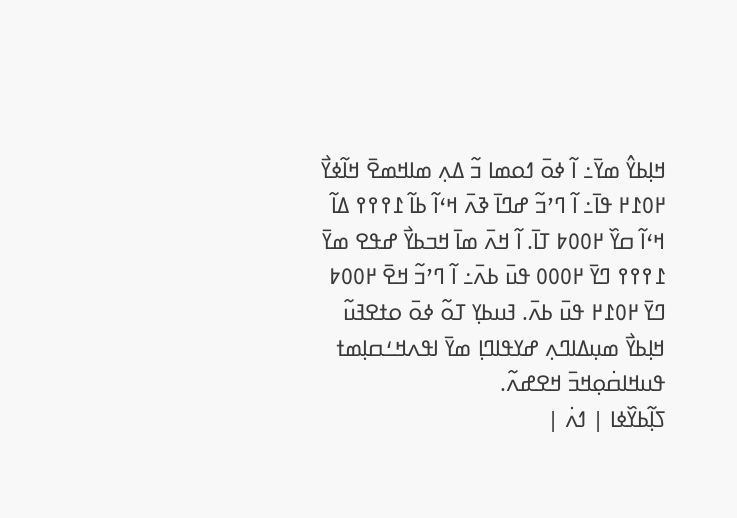ߞߊ߲ߕߌ߮ ߘߌ߫߸ ߊ߬ ߦߋ߫ ߗߋߘߊ ߏ߬ ߡߍ߲ ߘߊߞߘߐ߫ ߞߊ߬ߦߌ߯ ߂߀߁߂ ߟߊ߫߸ ߊ߬ ߣߴߏ߬ ߝߣߊ߫ ߢߍ߫ ߞߵߊ߬ ߕߊ߬ ߁߉߉߉ ߡߊ߬ ߞߵߊ߬ ߛߌ߰ ߂߀߀߈ ߠߊ߫. ߊ߬ ߞߍ߫ ߘߊ߫ ߞߏߕߌ߯ ߝߟߐ ߘߌ߫ ߁߉߉߉ ߣߌ߫ ߂߀߀߀ ߟߎ߫ ߕߍ߫߸ ߊ߬ ߣߴߏ߬ ߞߐ߫ ߂߀߀߈ ߣߌ߫ ߂߀߁߂ ߟߎ߫ ߕߍ߫. ߔߎߕߌ߲ ߠߋ߬ ߦߋ߫ ߋߙߐߔߎ߬ ߞߊ߲ߕߌ߯ ߘߎ߲ߡߊߣߍ߲ ߝߌߟߊߣߊ߲ ߘߌ߫ ߊߟߍߞߑߛߊ߲ߘߙ ߟߎߞߊߛ߭ߋ߲ߞߏ߫ ߞߐߝߍ߬.
ߖߊ߲߬ߕߌ߰ߦߊ | ߗߍ߭ |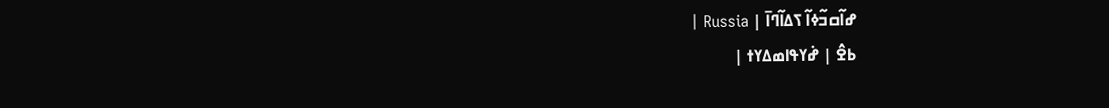ߝߊ߬ߛߏ߬ߦߊ߬ ߖߡߊ߬ߣߊ߫ | Russia |
ߕߐ߮ | ߝ߭ߌߟߊߘߡߌߙ |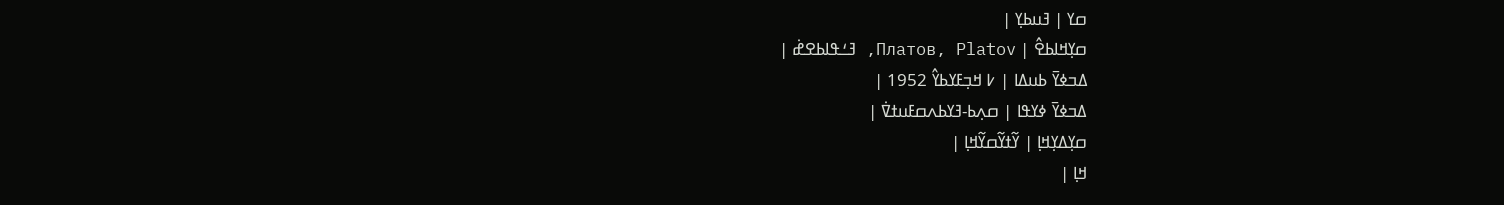ߛߌ | ߔߎߕߌ߲ |
ߛߌ߲ߞߊߕߐ߮ | Платов, Platov, ߔߑߟߊߕߐߝ߭ |
ߡߏߦߌ߫ ߕߎߡߊ | ߇ ߞߏ߲ߓߌߕߌ߮ 1952 |
ߡߏߦߌ߫ ߦߌߟߊ | ߛߍ߲ߕ-ߔߌߕߍߛߓߎߙߜ߭ |
ߛߌ߲ߡߌ߲ߞߊ߲ | ߌ߬ߙߌ߬ߛߌ߬ߞߊ߲ |
ߞߊ߲ |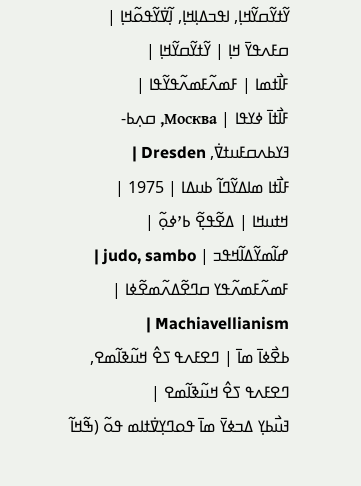ߌ߬ߙߌ߬ߛߌ߬ߞߊ߲, ߊߟߏߡߊ߲ߞߊ߲, ߊ߲߬ߜ߭ߌ߬ߟߋ߬ߞߊ߲ |
ߛߓߍߟߌ߫ ߞߊ߲ | ߌ߬ߙߌ߬ߛߌ߬ߞߊ߲ |
ߓߊ߯ߙߘߊ | ߓߘߍ߬ߓߘߍ߬ߟߌ߬ߟߊ |
ߓߊ߯ߙߊ߫ ߦߌߟߊ | Москва, ߛߍ߲ߕ-ߔߌߕߍߛߓߎߙߜ߭, Dresden |
ߓߊ߯ߙߊ ߘߊߡߌ߬ߣߊ߬ ߕߎߡߊ | 1975 |
ߞߙߎߞߊ | ߡߐ߬ߟߐ߲߬ ߕߴߦߋ߲߬ |
ߝߊ߬ߘߌ߬ߡߊ߬ߞߟߏ | judo, sambo |
ߓߘߍ߬ߓߘߍ߬ߟߌ ߛߣߐ߬ߡߍ߬ߘߐ߬ߦߊ | Machiavellianism |
ߕߐ߯ߦߊ߫ ߘߊ߫ | ߣߐߓߍߟ ߖߐ߮ ߞߎ߬ߢߊ߬ߘߐ, ߣߐߓߍߟ ߖߐ߮ ߞߎ߬ߢߊ߬ߘߐ |
ߔߎ߯ߕߌ߲ ߡߏߦߌ߫ ߘߊ߫ ߟߋߣߌ߲ߜ߭ߙߊߘ ߟߋ߬ (ߒ߬ߞߊ߬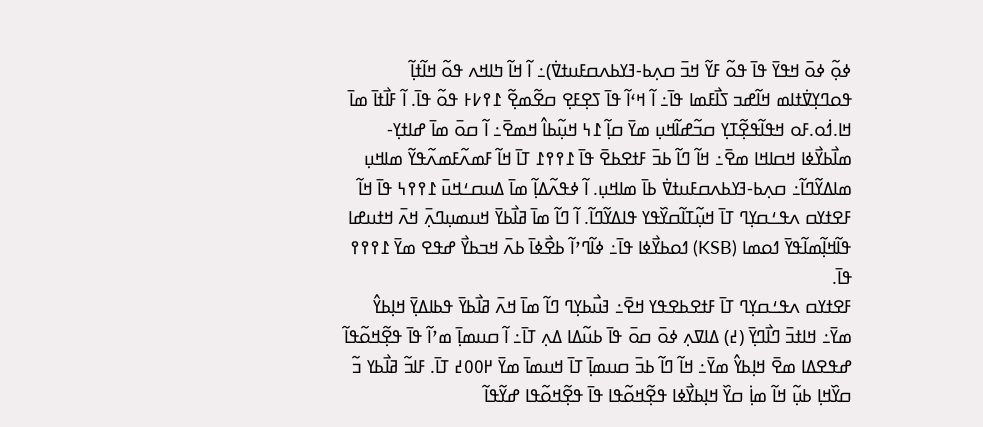ߦߋ߲߬ ߦߋ߫ ߞߟߌ߫ ߟߊ߫ ߟߋ߬ ߓߌ߬ ߞߏ߫ ߛߍ߲ߕ-ߔߌߕߍߛߓߎߙߜ߭)߸ ߊ߬ ߞߊ߬ ߤߊߞߍ ߟߋ߬ ߞߊ߬ߙߊ߲߬ ߟߋߣߌ߲ߜ߭ߙߊߘ ߞߊ߬ߝߏ ߖߊ߯ߓߘߊ ߟߊ߫߸ ߊ߬ ߞߵߊ߬ ߟߊ߫ ߖߐ߲ߓߐ߲ ߛߐ߬ߘߐ߲߬ ߁߉߇߅ ߟߋ߬ ߟߊ߫. ߊ߬ ߓߊ߯ߙߊ߫ ߘߊ߫ ߞߊ.ߗ߭ߋ.ߓߋ ߞߟߊ߬ߟߐ߲߬ߠߌ߲ ߛߏ߬ߝߊ߬ߞߎ߲ ߘߌ߫ ߛߊ߲߬ ߁߆ ߞߎ߲߬ߕߊ߮ ߞߘߐ߫߸ ߊ߬ ߛߋ߫ ߘߊ߫ ߝߊߙߌ߲-ߘߊ߯ߕߌ߯ߦߊ ߞߛߊߞߊ ߘߐ߫߸ ߞߊ߬ ߣߊ߬ ߕߏ߫ ߓߙߐߕߐ߫ ߟߊ߫ ߁߉߉߁ ߠߊ߫ ߞߊ߬ ߓߘߍ߬ߓߘߍ߬ߟߌ߬ ߘߊߞߎ߲ ߘߊߡߌ߬ߣߊ߬߸ ߛߍ߲ߕ-ߔߌߕߍߛߓߎߙߜ߭ ߕߊ߫ ߘߊߞߎ߲. ߊ߬ ߦߟߍ߬ߡߊ߲߬ ߘߊ߫ ߡߎߛߑߞߎ߫ ߁߉߉߆ ߟߊ߫ ߞߊ߬ ߓߐߙߌߛ ߍߟߑߛߌ߲ߣ ߠߊ߫ ߞߎ߲߬ߠߊ߬ߛߌ߰ߟߌ ߟߊߡߌ߬ߣߊ߬. ߊ߬ ߣߊ߬ ߘߊ߫ ߥߊ߯ߕߌ߫ ߞߎߘߎ߲ߣߍ߲߫ ߞߍ߫ ߞߙߎߝߊ ߟߊ߬ߞߊ߲߬ߘߊ߬ߟߌ߫ ߗߋߘߊ (KSB) ߗߋߕߌ߯ߦߊ ߟߊ߫߸ ߦߊ߬ߣߴߊ߬ ߕߐ߯ߦߊ߫ ߕߍ߫ ߞߏߕߌ߯ ߝߟߐ ߘߌ߫ ߁߉߉߉ ߟߊ߫.
ߓߐߙߌߛ ߍߟߑߛߌ߲ߣ ߠߊ߫ ߓߙߐߕߐߟߌ ߞߐ߫߸ ߔߎ߯ߕߌ߲ߣ ߣߊ߬ ߘߊ߫ ߞߍ߫ ߥߊ߯ߕߌ߫ ߟߕߊߡߌ߲߫ ߞߊ߲ߕߌ߮ ߘߌ߫߸ ߞߊߙߏ߫ ߣߊ߯ߣߌ߲߫ (߄) ߡߊߜߍ߲ ߦߋ߫ ߛߋ߫ ߟߊ߫ ߕߎ߬ߡߊ ߡߍ߲ ߠߊ߫߸ ߊ߬ ߛߎߘߊ߲߫ ߘߴߊ߬ ߟߊ߫ ߟߐ߲߬ߞߋ߬ߟߊ߬ ߝߟߐߡߊ ߘߐ߫ ߞߊ߲ߕߌ߮ ߘߌ߫߸ ߞߊ߬ ߣߊ߬ ߕߏ߫ ߛߎߘߊ߲߫ ߠߊ߫ ߞߎߘߊ߫ ߘߌ߫ ߂߀߀߄ ߠߊ߫. ߓߊߏ߬ ߥߊ߯ߕߌ ߏ߬ ߛߌ߰ߞߊ߲ ߕߎ߲߬ ߞߊ߬ ߘߊ߲߭ ߛߌ߰ ߞߊ߲ߕߌ߯ߦߊ ߟߐ߲߬ߞߋ߬ߟߊ ߟߊ߫ ߟߐ߲߬ߞߋ߬ߟߊ ߝߌ߬ߟߊ߬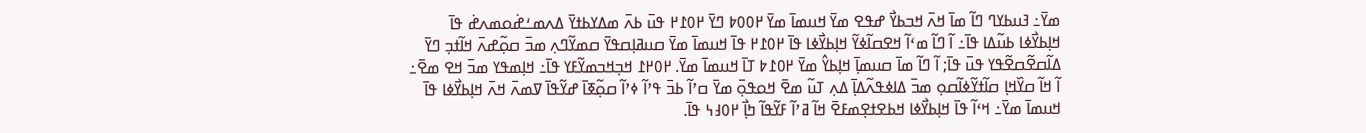ߘߌ߫߸ ߔߎߕߌߣ ߣߊ߬ ߘߊ߫ ߞߍ߫ ߞߏߕߌ߯ ߝߟߐ ߘߌ߫ ߞߎߘߊ߫ ߘߌ߫ ߂߀߀߈ ߣߌ߫ ߂߀߁߂ ߟߎ߫ ߕߍ߫ ߘߡߌߕߙߌ߫ ߡߍߘߑߝ߭ߋߘߍߝ߭ ߟߊ߫ ߞߊ߲ߕߌ߯ߦߊ ߕߎ߬ߡߊ ߟߊ߫߸ ߊ߬ ߣߊ߬ ߘߵߊ߬ ߞߐߛߊ߬ߦߌ߬ ߞߊ߲ߕߌ߯ߦߊ ߟߊ߫ ߂߀߁߂ ߟߊ߫ ߞߎߘߊ߫ ߘߌ߫ ߛߎߥߊ߲ߛߟߌ߫ ߛߘߌ߬ߣߍ߲ ߘߏ߫ ߛߋ߲߬ߝߍ߫ ߞߊ߬ߙߏ߲ ߣߌ߫ ߡߊ߬ߛߐ߬ߛߐ߬ߟߌ ߟߎ߫ ߟߊ߫; ߊ߬ ߣߊ߬ ߘߊ߫ ߛߎߘߊ߲߫ ߞߊ߲ߕߌ߮ ߘߌ߫ ߂߀߁߈ ߠߊ߫ ߞߎߘߊ߫ ߘߌ߫. ߂߀߂߁ ߞߏ߲ߞߏߘߌ߬ߓߌ ߟߊ߫߸ ߞߊ߲ߘߟߌ ߘߏ߫ ߞߐ ߘߐ߫߸ ߊ߬ ߞߊ߬ ߛߌ߰ߞߊ߲ ߛߊ߬ߙߌ߬ߦߊ߬ߛߋ߲ ߘߏ߫ ߡߊߦߟߍ߬ߡߊ߲߫ ߡߍ߲ ߠߎ߬ ߘߐ߫ ߞߋߟߋ߲߫ ߘߌ߫ ߛߴߊ߬ ߕߏ߫ ߟߴߊ߬ ߦߴߊ߬ ߛߋ߲߬ߧߊ߫ ߝߌ߬ߟߊ߫ ߜߘߍ߫ ߞߍ߫ ߞߊ߲ߕߌ߯ߦߊ ߟߊ߫ ߞߎߘߊ߫ ߘߌ߫߸ ߞߵߊ߬ ߟߊ߫ ߞߊ߲ߕߌ߯ߦߊ ߞߕߐߙߐ߲ߘߓߐ߫ ߞߊ߬ ߥߴߊ߬ ߓߌ߬ߟߊ߬ ߤߊ߲߯ ߂߀߃߆ ߟߊ߫.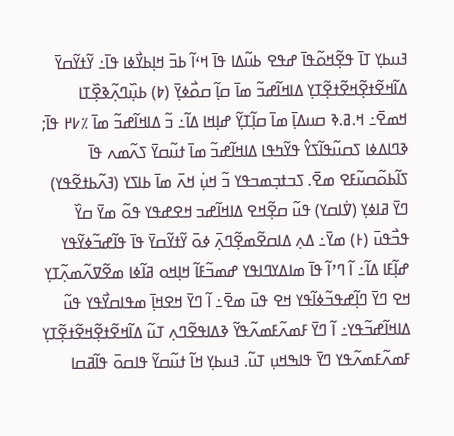ߔߎߕߌ߲ ߠߊ߫ ߟߐ߲߬ߞߋ߬ߟߊ߫ ߝߟߐ ߕߎ߬ߡߊ ߟߊ߫ ߞߵߊ߬ ߕߏ߫ ߞߊ߲ߕߌ߯ߦߊ ߟߊ߫߸ ߌ߬ߙߌ߬ߛߌ߫ ߡߊ߬ߞߐ߬ߙߐ߲߬ߞߐ߬ߙߐ߲߬ߠߌ߲ ߡߊߞߊ߬ߝߏ߬ ߘߊ߫ ߛߊ߲߬ ߛߋ߯ߦߌ߲߫ (߈) ߕߎ߲߰ߣߍ߲߬ߢߐ߲߰ߠߊ ߞߘߐ߫߸ ߞ.ߥ.ߢ ߛߎߡߊ߲߫ ߘߊ߫ ߛߊ߲߬ߠߌ߲߬ ߝߊ߲ߞߊ ߡߊ߬߸ ߏ߬ ߡߊߞߊ߬ߝߏ߬ ߘߊ߫ ٪߇߂ ߟߊ߫; ߢߣߊߡߦߊ ߖߛߎ߬ߟߊ߬ߖߌ߮ ߟߌ߬ߤߟߊ ߡߊߞߊ߬ߝߏ߬ ߘߊ߫ ߙߎ߬ߛߌ߫ ߖߍ߬ߘߍ ߟߊ߫ ߖߊ߬ߕߋ߬ߛߎ߬ߓߐ ߘߐ߫. ߖߏߙߏ߲ߘߏߟߌ ߏ߬ ߞߎ߲߭ ߞߍ߫ ߘߊ߫ ߕߊߖߌ (ߔߍ߬ߕߙߐ߬ߟߌ) ߣߌ߫ ߥߊߦߌ߲ (ߜ߭ߊߛߌ) ߟߎ߬ ߛߐ߲߬ߞߐ ߡߊߞߊ߬ߝߏ ߞߐߝߟߌ ߟߋ߬ ߘߌ߫ ߛߌ߰ ߟߏ߯ߟߎ߫ (߅) ߘߌ߫߸ ߡߍ߲ ߡߊߛߐ߬ߘߐ߲߬ߣߍ߲߫ ߦߋ߫ ߌ߬ߙߌ߬ߛߌ߫ ߟߊ߫ ߟߊ߬ߝߏ߬ߦߌ߬ߟߌ ߝߊ߲߬ߓߊ ߡߊ߬߸ ߊ߬ ߣߴߊ߬ ߟߊ߫ ߘߊߡߌߣߊߟߌ ߝߘߏ߬ߓߊ߬ ߞߊ߲ߞߋ ߥߊ߬ߦߊ ߘߐ߬ߜߍ߬ߘߍ߲߬ߠߌ߲ ߞߐ ߣߌ߫ ߣߊ߲߬ߝߟߏ߬ߦߊ߬ߟߌ ߞߐ ߟߎ߫ ߘߐ߫߸ ߊ߬ ߣߌ߫ ߞߐߞߊ߲߫ ߘߟߊߛߌ߯ߟߌ ߟߎ߬ ߡߊߞߊ߬ߝߏ߬ߟߌ߸ ߊ߬ ߣߌ߫ ߓߘߍ߬ߓߘߍ߬ߟߌ߬ ߢߡߊߟߐ߬ߣߍ߲ ߠߎ߬ ߡߊ߬ߞߐ߬ߙߐ߲߬ߞߐ߬ߙߐ߲߬ߠߌ߲ ߓߘߍ߬ߓߘߍ߬ߟߌ ߣߌ߫ ߟߊߒߞߎ߲ ߠߎ߬. ߔߎߕߌ߲ ߞߊ߬ ߙߎ߬ߛߌ߬ ߟߊߛߋ߫ ߟߊ߬ߥߛߊ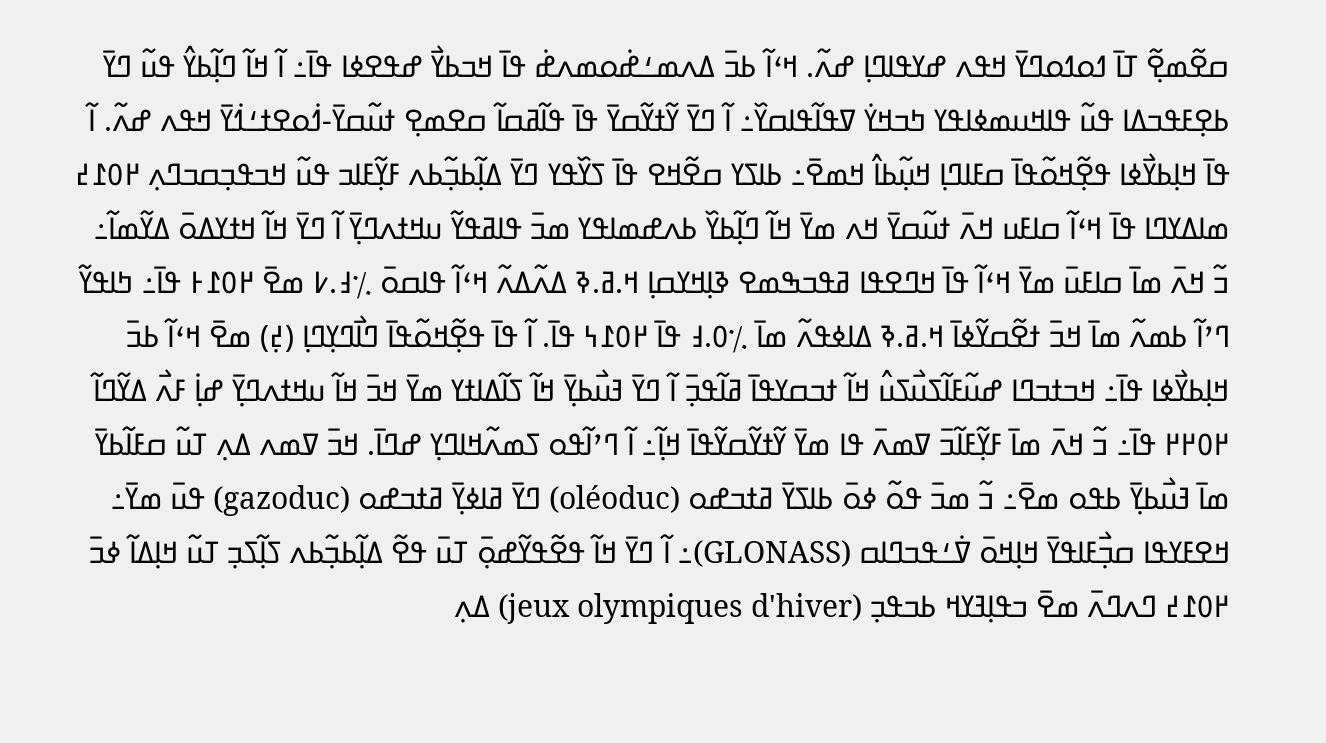ߛߐ߬ߘߐ߲߬ ߠߊ߫ ߗߋߗߋߣߌ߫ ߞߟߍ ߝߌߟߊߣߊ߲ ߝߍ߬. ߞߵߊ߬ ߕߏ߫ ߡߍߘߑߝ߭ߋߘߍߝ߭ ߟߊ߫ ߞߏߕߌ߯ ߝߟߐߦߊ ߟߊ߫߸ ߊ߬ ߞߊ߬ ߣߊ߲߬ߕߌ߮ ߟߎ߬ ߣߌ߫ ߕߐ߲ߓߟߏߡߊ ߟߎ߬ ߟߊߞߎߘߦߊߟߌ ߤߏߞߌ߭ ߜߟߊ߬ߟߊߛߌ߰߸ ߊ߬ ߣߌ߫ ߌ߬ߙߌ߬ߛߌ߫ ߟߊ߫ ߟߊ߬ߥߛߊ߬ ߛߐߘߐ߲ ߙߎ߬ߛߌ߫-ߗ߭ߋߐߙߑߗ߭ߌ߫ ߞߟߍ ߝߍ߬. ߊ߬ ߟߊ߫ ߞߊ߲ߕߌ߯ߦߊ ߟߐ߲߬ߞߋ߬ߟߊ߫ ߛߓߊߣߊ߲ ߞߎ߲߬ߕߊ߮ ߞߘߐ߫߸ ߕߊߖߌ ߛߐ߬ߞߐ ߟߊ߫ ߖߌ߰ߟߌ ߣߌ߫ ߡߊ߲߬ߕߏ߲߬ߕߍ ߓߌ߲߬ߓߊߏ ߟߎ߬ ߞߏߟߏ߲ߛߏߣߍ߲ ߂߀߁߄ ߘߊߡߌߣߊ ߟߊ߫ ߞߵߊ߬ ߛߊߓߎ ߞߍ߫ ߙߎ߬ߛߌ߫ ߞߍ ߘߌ߫ ߞߊ߬ ߣߊ߲߬ߕߌ߰ ߕߍߝߘߊߟߌ ߘߏ߫ ߟߊߥߟߌ߬ ߎߞߙߍߣߌ߲߫ ߊ߬ ߣߌ߫ ߞߊ߬ ߞߙߌߡߋ߫ ߡߌ߬ߘߊ߬߸ ߏ߬ ߞߍ߫ ߘߊ߫ ߛߊߓߎ߫ ߘߌ߫ ߞߵߊ߬ ߟߊ߫ ߞߣߐߟߊ ߥߟߏߒߘߐ ߢߊ߲ߞߌߛߊ߲ ߞ.ߥ.ߢ ߡߍ߬ߡߍ߬ ߞߵߊ߬ ߟߊߛߋ߫ ٪߃.߇ ߘߐ߫ ߂߀߁߅ ߟߊ߫߸ ߤߊߟߌ߬ ߣߴߊ߬ ߕߘߍ߬ ߘߊ߫ ߞߏ߫ ߙߐ߬ߛߌ߬ߦߊ߫ ߞ.ߥ.ߢ ߡߊߦߟߍ߬ ߘߊ߫ ٪߀.߃ ߟߊ߫ ߂߀߁߆ ߟߊ߫. ߊ߬ ߟߊ߫ ߟߐ߲߬ߞߋ߬ߟߊ߫ ߣߊ߯ߣߌ߲ߣߊ߲ (߄߲) ߘߐ߫ ߞߵߊ߬ ߕߏ߫ ߞߊ߲ߕߌ߯ߦߊ ߟߊ߫߸ ߞߏߙߏߣߊ ߝߎ߬ߓߊ߬ߖߎ߯ߖߎ߮ ߞߊ߬ ߙߏߛߌߟߊ߫ ߥߊ߬ߟߏ߲߫ ߊ߬ ߣߌ߫ ߔߎ߯ߕߌ߲߫ ߞߊ߬ ߖߊ߬ߡߊߙߌ ߘߌ߫ ߞߏ߫ ߞߊ߬ ߎߞߙߍߣߌ߲߫ ߝߊ߲߭ ߓߍ߯ ߡߌ߬ߣߊ߬ ߂߀߂߂ ߟߊ߫߸ ߏ߬ ߞߍ߫ ߘߊ߫ ߓߌ߲߬ߓߊ߬ߏ߫ ߜߘߍ߫ ߟߊ ߘߌ߫ ߌ߬ߙߌ߬ߛߌ߬ߟߊ߫ ߞߊ߲߬߸ ߊ߬ ߣߴߊ߬ߟߋ ߖߘߍ߬ߞߊߣߌ߲ ߝߣߊ߫. ߞߏ߫ ߜߘߍ ߡߍ߲ ߠߎ߬ ߛߓߊ߬ߕߌ߫ ߘߊ߫ ߔߎ߯ߕߌ߲߫ ߕߟߋ ߘߐ߫߸ ߏ߬ ߘߏ߫ ߟߋ߬ ߦߋ߫ ߕߊߖߌ߫ ߥߙߏߝߋ (oléoduc) ߣߌ߫ ߥߊߦߌ߲߫ ߥߙߏߝߋ (gazoduc) ߟߎ߫ ߘߌ߫߸ ߞߐߓߌߟߊ ߛߏ߲߯ߓߊߟߌ߫ ߞߊ߲ߞߋ߫ ߜ߭ߑߟߏߣߊߛ (GLONASS)߸ ߊ߬ ߣߌ߫ ߞߊ߬ ߟߐ߬ߟߌ߬ߝߋ߲߫ ߠߎ߫ ߟߐ߬ ߡߊ߲߬ߕߏ߲߬ߕߍ ߖߊ߲߬ߖߏ߲ ߠߎ߬ ߞߊ߲ߡߊ߬ ߦߏ߫ ߂߀߁߄ ߣߍߣߍ߫ ߘߐ߫ ߏߟߊ߲ߔߌߞ ߕߏߟߏ߲ (jeux olympiques d'hiver) ߡߍ߲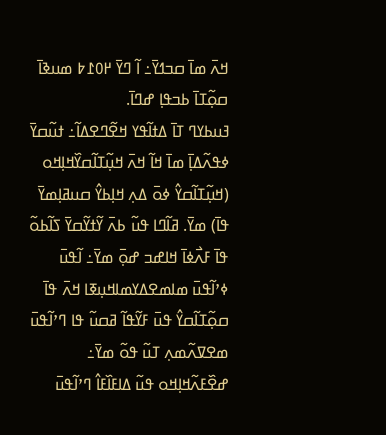ߞߍ߫ ߘߊ߫ ߛߏߗߌ߫߸ ߊ߬ ߣߌ߫ ߂߀߁߈ ߘߎߢߊ߫ ߛߋ߲߬ߠߊ߫ ߕߏߟߊ߲ ߝߣߊ߫.
ߔߎߕߌߣ ߠߊ߫ ߡߙߊ߬ߟߌ ߞߐ߬ߣߐߡߊ߬߸ ߙߎ߬ߛߌ߫ ߦߟߍ߬ߡߊ߲߫ ߘߊ߫ ߞߊ߬ ߞߍ߫ ߞߎ߲߬ߠߊ߬ߛߌ߰ߞߊ߲ߞߋ (ߞߎ߲߬ߠߊ߬ߛߌ߮ ߦߋ߫ ߡߍ߲ ߞߊ߲ߕߌ߮ ߛߎߥߊ߲ߘߌ߫ ߟߊ߫) ߘߌ߫. ߥߊ߬ߣߊ ߟߎ߬ ߕߍ߫ ߌ߬ߙߌ߬ߛߌ߫ ߖߊ߬ߕߋ߬ ߟߊ߫ ߓߍ߯ߦߊ߫ ߞߊߝߏ ߝߋ߲߫ ߘߌ߫߸ ߊ߬ߟߎ߫ ߦߴߊ߬ߟߎ߫ ߘߊߘߐߡߌߘߊߞߎ߲ߧߊ ߞߍ߫ ߟߊ߫ ߛߋ߲߬ߠߊ߬ߛߌ߮ ߟߎ߫ ߓߌ߬ߟߊ߬ ߥߛߎ߬ ߟߊ ߣߴߊ߬ߟߎ߫ ߘߐߜߍ߬ߘߍ߲ ߠߎ߬ ߟߋ߬ ߘߌ߫߸ ߝߐ߰ߓߍ߬ߞߊ߲ߞߋ ߟߎ߬ ߡߊߓߊ߰ߓߊ߮ ߣߴߊ߬ߟߎ߫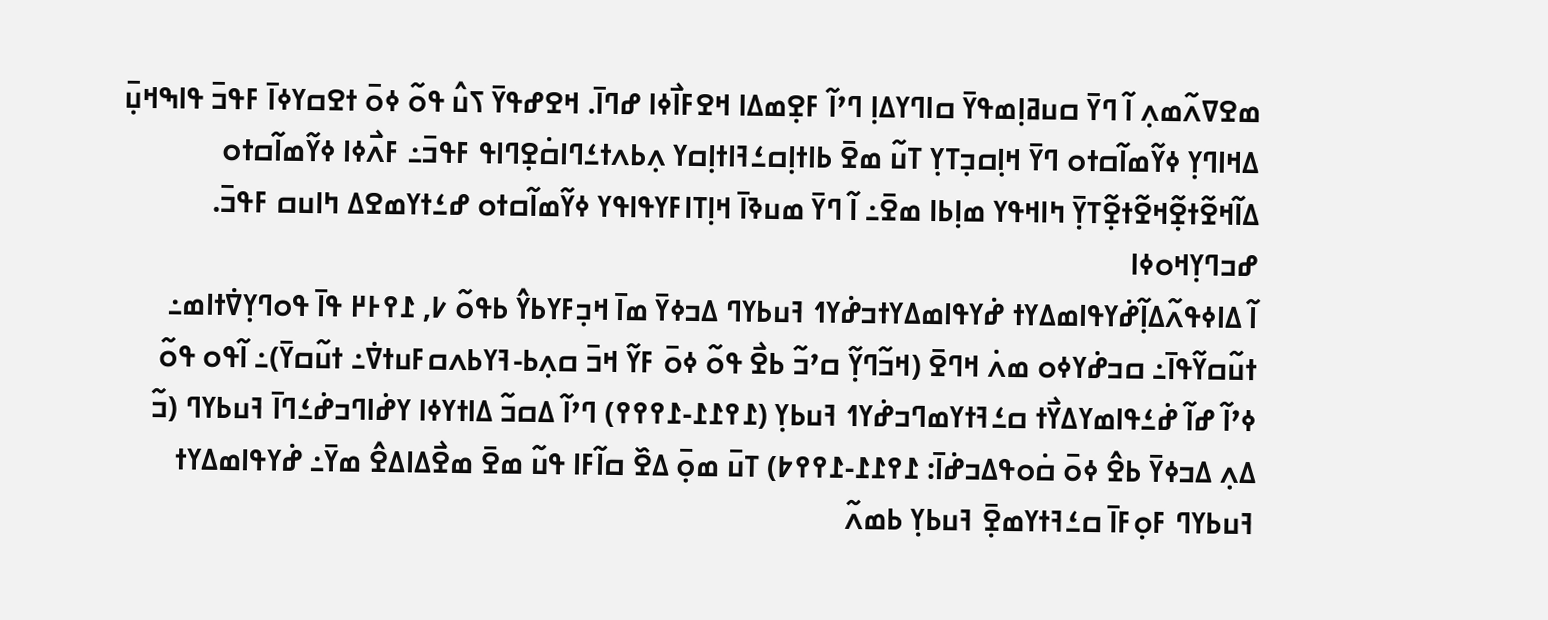ߘߐߜߍ߬ߘߍ߲ ߊ߬ ߣߌ߫ ߛߎߥߊ߲ߘߟߌ߫ ߛߊߣߌߡߊ߲ ߣߴߊ߬ ߓߐ߲ߘߡߊ ߞߐߓߊ߯ߦߊ ߝߣߊ߫. ߞߐߝߟߌ߫ ߖߎ߮ ߟߋ߬ ߦߋ߫ ߙߐߛߌߦߊ߫ ߓߟߏ߫ ߟߊߒߞߎ߲߫ ߡߞߊߣߌ߲ ߦߌ߬ߘߊ߬ߛߙߋ ߣߌ߫ ߞߊ߲ߛߏ߲ߠߌ߲ ߠߎ߬ ߘߐ߫ ߕߊߙߊ߲ߛߑߔߊߙߊ߲ߛߌ ߍ߲ߕߍߙߑߣߊߛ߭ߐ߲ߣߊߟ ߓߟߏ߫߸ ߓߍ߯ߦߊ ߦߌ߬ߘߊ߬ߛߙߋ ߡߊ߬ߞߐ߬ߙߐ߲߬ߞߐ߬ߙߐ߲߬ߠߌ߲߫ ߤߊߞߟߌ ߘߊ߲ߕߊ ߘߐ߫߸ ߊ߬ ߣߌ߫ ߘߎߢߊ߫ ߞߊ߲ߠߊߓߌߟߊߟߌ ߦߌ߬ߘߊ߬ߛߙߋ ߝߑߙߌߘߐߡ ߤߊߎߛ ߓߟߏ߫.
ߝߏߣߌ߲ߞߋߦߊ
ߊ߬ ߡߊߦߟߍ߬ߡߊ߲߬ߝ߭ߌߟߊߘߡߌߙ ߝ߭ߌߟߊߘߡߌߙߏߝ߭ߌߗ ߔߎߕߌߣ ߡߏߦߌ߫ ߘߊ߫ ߞߏ߲ߓߌߕߌ߮ ߕߟߋ߬ ߇, ߁߉߅߂ ߟߊ߫ ߟߋߣߌ߲ߜ߭ߙߊߘ߸ ߙߎ߬ߛߌ߬ߟߊ߫߸ ߛߏߝ߭ߌߦߋ ߘߍ߭ ߞߣߐ߫ (ߞߏ߬ߣߌ߲߬ ߛߴߏ߬ ߕߐ߯ ߟߋ߬ ߦߋ߫ ߓߌ߬ ߞߏ߫ ߛߍ߲ߕ-ߔߌߕߍߛߓߎߙߜ߭߸ ߙߎ߬ߛߌ߫)߸ ߊ߬ߟߋ ߟߋ߬ ߦߴߊ߬ ߝߊ߬ ߝ߭ߑߟߊߘߌߡߌ߯ߙ ߛߑߔߙߌߘߣߏߝ߭ߌߗ ߔߎߕߌ߲ (߁߉߁߁-߁߉߉߉) ߣߴߊ߬ ߡߛߏ߬ ߡߊߙߌߦߊ ߌߝ߭ߊߣߏߝ߭ߑߣߊ߫ ߔߎߕߌߣ (ߏ߬ ߡߍ߲ ߡߏߦߌ߫ ߕߐ߮ ߦߋ߫ ߛ߭ߋߟߡߏߝ߭ߊ߫: ߁߉߁߁-߁߉߉߈) ߠߎ߫ ߘߋ߲߫ ߡߐ߰ ߛߊ߬ߓߊ ߟߎ߬ ߘߐ߫ ߘߐ߯ߡߊߡߐ߮ ߘߌ߫߸ ߝ߭ߌߟߊߘߡߌߙ ߔߎߕߌߣ ߓߋ߲ߓߊ߫ ߛߑߔߙߌߘߐ߲߫ ߔߎߕߌ߲ ߕߘߍ߬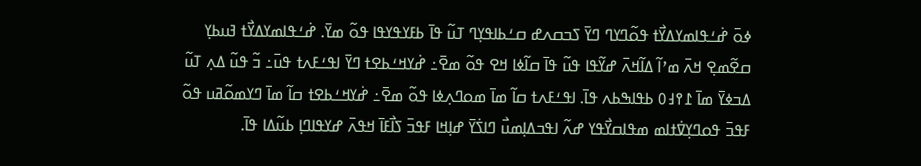ߦߋ߫ ߝ߭ߑߟߊߘߌߡߌ߯ߙ ߟߋ߬ߣߌߣ ߣߌ߫ ߖߏߛߍߝ ߛߑߕߊߟߌ߲ߣ ߠߎ߬ ߟߊ߫ ߕߓߌߟߌߟߊ ߟߋ߬ ߘߌ߫. ߝ߭ߑߟߊߘߌߡߌ߯ߙ ߔߎߕߌ߲ ߛߐ߬ߘߐ߲ ߞߍ߫ ߘߴߊ߬ ߡߊ߬ߞߍ߫ ߝߌ߬ߟߊ ߟߎ߬ ߟߊ߫ ߛߊ߬ߦߊ ߞߐ ߟߋ߬ ߘߐ߫߸ ߝ߭ߌߞߑߕߐߙ ߣߌ߫ ߊߟߑߓߍߙ ߟߎ߫߸ ߏ߬ ߟߎ߬ ߡߍ߲ ߠߎ߬ ߡߏߦߌ߫ ߘߊ߫ ߁߉߃߀ ߕߟߊߒߕߍ ߟߊ߫. ߊߟߑߓߍߙ ߛߊ߬ ߘߊ߫ ߘߋߣߍ߲ߦߊ ߟߋ߬ ߘߐ߫߸ ߝ߭ߌߞߑߕߐߙ ߛߊ߬ ߘߊ߫ ߣߌߘߋ߬ߥߎ ߟߋ߬ ߓߟߏ߫ ߟߋߣߌ߲ߜ߭ߙߊߘ ߘߟߊߛߌ߯ߟߌ ߝߍ߬ ߊߟߏߡߊ߲ߘߎ߯ ߣߊߖ߭ߌ߫ ߝߊ߲ߞߊ ߓߟߏ߫ ߖߊ߯ߓߊ߫ ߞߟߍ߫ ߝߌߟߊߣߊ߲ ߕߎ߬ߡߊ ߟߊ߫.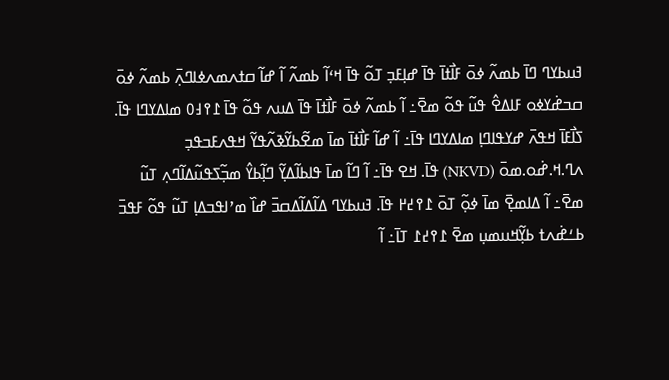ߔߎߕߌߣ ߣߊ߫ ߕߘߍ߬ ߦߋ߫ ߓߊ߯ߙߊ߫ ߟߊ߫ ߝߊ߲ߓߏ߲ ߠߋ߬ ߟߊ߫ ߞߵߊ߬ ߕߘߍ߬ ߊ߬ ߝߊ߬ ߛߙߍߘߍߦߊߣߍ߲߫ ߕߘߍ߬ ߦߋ߫ ߛߏߝ߭ߌߦߋ ߓߊߡߐ߮ ߟߎ߬ ߟߋ߬ ߘߐ߫߸ ߊ߬ ߕߘߍ߬ ߦߋ߫ ߓߊ߯ߙߊ߫ ߟߊ߫ ߡߎߍ ߟߋ߬ ߟߊ߫ ߁߉߃߀ ߘߊߡߌߣߊ ߟߊ߫. ߖߊ߯ߓߊ߫ ߞߟߍ߫ ߝߌߟߊߣߊ߲ ߘߊߡߌߣߊ ߟߊ߫߸ ߊ߬ ߝߊ߬ ߓߊ߯ߙߊ߫ ߘߊ߫ ߘߐ߬ߕߌ߬ߢߍ߬ߟߌ߬ ߞߟߍߓߏߟߏ߲ ߍߣ.ߞ.ߝ߭ߋ.ߘߋ߫ (NKVD) ߟߊ߫. ߞߐ ߟߊ߫߸ ߊ߬ ߣߊ߬ ߘߊ߫ ߟߊߕߊ߬ߡߌ߲߬ ߣߊ߲߬ߕߌ߮ ߘߏ߲߬ߖߟߎ߬ߡߊ߬ߣߍ߲ ߠߎ߬ ߘߐ߫߸ ߊ߬ ߡߊߘߐ߲߫ ߘߊ߫ ߦߋ߲߬ ߠߋ߫ ߁߉߄߂ ߟߊ߫. ߔߎߕߌߣ ߡߊ߬ߡߊ߬ߡߛߏ߫ ߝߊ߰ ߘߴߊߟߏߡߊ߲ ߠߎ߬ ߟߋ߬ ߓߟߏ߫ ߕߑߝ߭ߍߙ ߕߌ߲߬ߞߎߘߎ߲ ߘߐ߫ ߁߉߄߁ ߠߊ߫߸ ߊ߬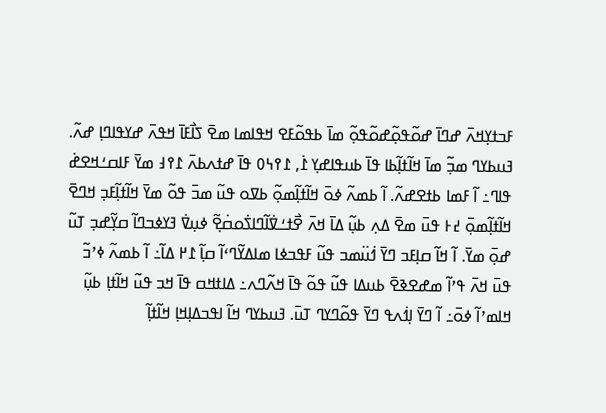ߓߏߙߌ߲ߞߍ߫ ߝߣߊ߫ ߝߋ߬ߟߋ߲߬ߝߋ߬ߟߋ߲߬ ߘߊ߫ ߕߟߋ߬ߓߐ ߞߟߊߘߊ ߘߐ߫ ߖߊ߯ߓߊ߫ ߞߟߍ߫ ߝߌߟߊߣߊ߲ ߝߍ߬.
ߔߎߕߌߣ ߘߏ߲߬ ߘߊ߫ ߞߊ߬ߙߊ߲߬ߕߊ ߟߊ߫ ߕߎߟߊߝߌ߲ ߁߭, ߁߉߆߀ ߟߊ߫ ߝߙߍߕߍ߫ ߁߉߃ ߘߌ߫ ߓߊߛߑߞߐߝ߭ ߟߊߣ߸ ߊ߬ ߓߘߊ ߕߙߐߝߍ߬. ߊ߬ ߕߘߍ߬ ߦߋ߫ ߞߊ߬ߙߊ߲߬ߘߋ߲߬ ߕߜߋ ߟߎ߬ ߘߏ߫ ߟߋ߬ ߘߌ߫ ߞߊ߬ߙߊ߲߬ߓߏ߲ ߞߣߐ߫ ߞߊ߬ߙߊ߲߬ߘߋ߲߫ ߄߅ ߟߎ߫ ߘߐ߫ ߡߍ߲ ߕߎ߲߬ ߡߊ߫ ߞߍ߫ ߐ߯ߙߑߜ߭ߊ߬ߣߊߖ߭ߋߛ߭ߐ߲߬ ߦߎ߲ߜ߭ ߔߌߦߏߣߊ߬ ߛߌ߲߬ߝߏ߲ ߠߎ߬ ߝߋ߲߫ ߘߌ߫. ߊ߬ ߞߊ߬ ߛߊ߲ߓߏ ߣߌ߫ ߗ߭ߎ߳ߘߏ ߟߎ߬ ߓߟߏߦߊ ߘߊߡߌ߬ߣߵߊ߬ ߛߊ߲߬ ߁߂ ߡߊ߬߸ ߊ߬ ߕߘߍ߬ ߦߴߏ߬ ߟߎ߫ ߞߍ߫ ߟߴߊ߬ ߘߝߐߢߐ߫ ߕߎߡߊ ߟߎ߬ ߟߋ߬ ߟߊ߫ ߞߍ߬ߣߍ߸ ߡߊߙߞߛ ߟߊ߫ ߞߏ ߟߎ߬ ߞߊ߬ߙߊ߲ ߕߎ߲߬ ߞߊߘߴߊ߬ ߦߋ߫߸ ߊ߬ ߣߌ߫ ߊ߲ߗ߭ߍߟ ߣߌ߫ ߟߋ߬ߣߌߣ ߠߎ߫. ߔߎߕߌߣ ߞߊ߬ ߊߟߏߡߊ߲ߞߊ߲ ߞߊ߬ߙߊ߲߬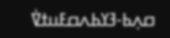ߛߍ߲ߕ-ߔߌߕߍߛߓߎߙߜ߭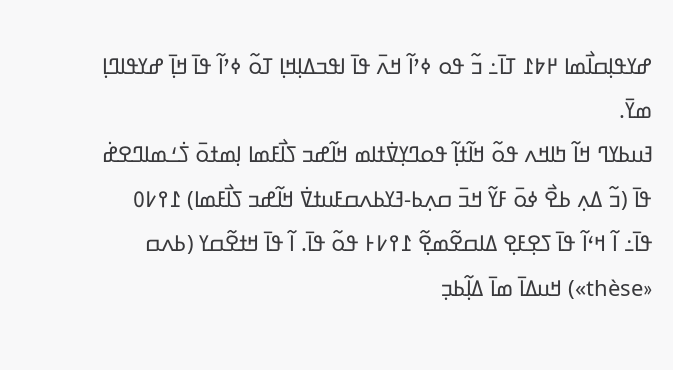ߝߌߟߊ߲ߛߊ߯ߘߊ ߂߈߁ ߠߊ߫߸ ߏ߬ ߟߋ ߦߴߊ߬ ߞߍ߫ ߟߊ߫ ߊߟߏߡߊ߲ߞߊ߲ ߠߋ߬ ߦߴߊ߬ ߟߊ߫ ߞߊ߲߫ ߝߌߟߊߣߊ߲ ߘߌ߫.
ߔߎߕߌߣ ߞߊ߬ ߤߊߞߍ ߟߋ߬ ߞߊ߬ߙߊ߲߬ ߟߋߣߌ߲ߜ߭ߙߊߘ ߞߊ߬ߝߏ ߖߊ߯ߓߘߊ ߊ߲ߘߙߋ߫ ߖ߭ߑߘߊߣߐߝ߭ ߟߊ߫ (ߏ߬ ߡߍ߲ ߕߐ߯ ߦߋ߫ ߓߌ߬ ߞߏ߫ ߛߍ߲ߕ-ߔߌߕߍߛߓߎߙߜ߭ ߞߊ߬ߝߏ ߖߊ߯ߓߘߊ) ߁߉߇߀ ߟߊ߫߸ ߊ߬ ߞߵߊ߬ ߟߊ߫ ߖߐ߲ߓߐ߲ ߡߊߛߐ߬ߘߐ߲߬ ߁߉߇߅ ߟߋ߬ ߟߊ߫. ߊ߬ ߟߊ߫ ߞߙߐ߬ߛߌ (ߕߍߛ «thèse») ߞߎߡߊ߫ ߘߊ߫ ߡߊ߲߬ߕߏ߲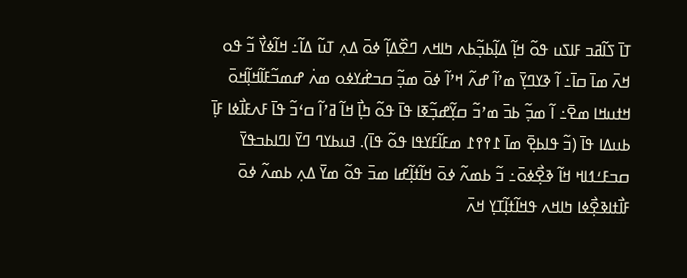ߠߊ߫ ߖߊ߬ߥߏ ߓߊߖߎ ߟߋ߬ ߞߊ߲߬ ߡߊ߲߬ߕߏ߲߬ߕߍ ߤߊߞߍ ߣߐ߰ߡߊ߲߬ ߦߋ߫ ߡߍ߲ ߠߎ߬ ߡߊ߬߸ ߞߊ߬ߦߌ߯ ߏ߬ ߟߋ ߞߍ߫ ߘߊ߫ ߛߊ߫߸ ߊ߬ ߢߌߣߌ߲߫ ߘߴߊ߬ ߝߍ߬ ߞߴߊ߬ ߦߋ߫ ߘߏ߲߬ ߛߏߝ߭ߌߦߋ ߘߍ߭ ߝߘߏ߬ߓߊ߬ߞߊ߲߬ߞߋ߫ ߞߙߎߞߊ ߘߐ߫߸ ߊ߬ ߘߏ߲߬ ߕߏ߫ ߘߴߏ߬ ߛߌ߲߬ߝߏ߲߬ߧߊ ߟߊ߫ ߟߋ߬ ߤߊ߲߯ ߞߊ߬ ߥߴߊ߬ ߛߵߏ߬ ߟߊ߫ ߓߍߓߊ߯ߦߊ ߓߊ߲߫ ߕߎߡߊ ߟߊ߫ (ߏ߬ ߟߊߕߐ߲߫ ߘߊ߫ ߁߉߉߁ ߘߓߊ߬ߓߌߟߊ ߟߋ߬ ߟߊ߫). ߔߎߕߌߣ ߣߌ߫ ߊߣߊߕߏߟߌ߫ ߛߏߓߑߗߊߞ ߞߊ߬ ߢߐ߲߯ߦߋ߫߸ ߏ߬ ߕߘߍ߬ ߦߋ߫ ߞߊ߬ߙߊ߲߬ߝߊ ߘߏ߫ ߟߋ߬ ߘߌ߫ ߡߍ߲ ߕߘߍ߬ ߦߋ߫ ߓߊ߯ߙߊߢߐ߲߯ߦߊ ߤߊߞߍ ߟߞߊ߬ߙߊ߲߬ߠߌ߲ ߞߍ߫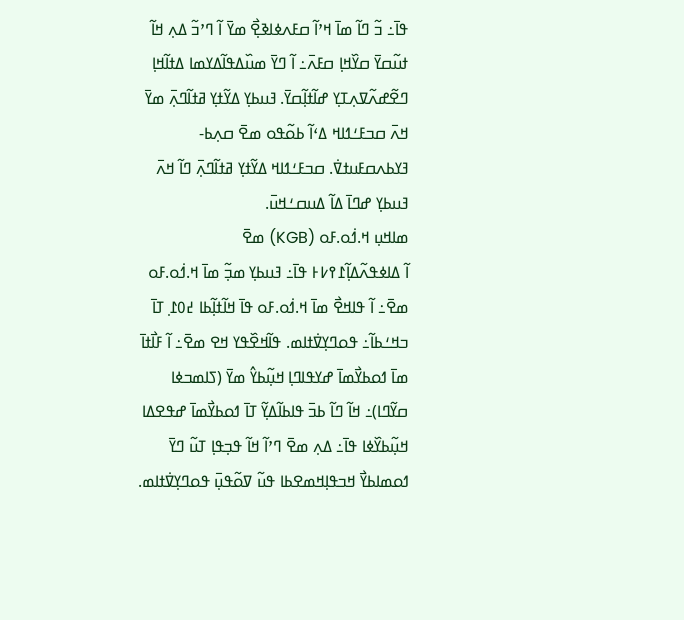ߟߊ߫߸ ߏ߬ ߣߊ߬ ߘߊ߫ ߞߴߊ߬ ߛߓߍߦߊߢߐ߲߯ ߘߌ߫ ߊ߬ ߣߴߏ߬ ߡߍ߲ ߞߊ߬ ߙߎ߬ߛߌ߫ ߛߌ߰ߞߊ߲ ߛߓߍ߫߸ ߊ߬ ߣߌ߫ ߘߎ߰ߡߟߊ߬ߡߌߘߊ ߡߙߊ߬ߞߊ߲ ߣߐ߬ߝߍ߬ߜߍ߲ߠߌ߲ ߝߊ߬ߙߊ߲߬ߛߌ߫. ߔߎߕߌ߲ ߡߌ߬ߙߌ߲ ߥߙߊ߬ߣߍ߲߫ ߘߌ߫ ߞߍ߫ ߛߏߓߑߗߊߞ ߡߵߊ߬ ߕߋ߬ߟߋ ߘߐ߫ ߛߍ߲ߕ-ߔߌߕߍߛߓߎߙߜ߭. ߛߏߓߑߗߊߞ ߡߌ߬ߙߌ߲ ߥߙߊ߬ߣߍ߲߫ ߣߊ߬ ߞߍ߫ ߔߎߕߌ߲ ߝߣߊ߫ ߡߊ߬ ߡߎߛߑߞߎ߫.
ߘߊߞߎ߲ ߞ.ߗ߭ߋ.ߓߋ (KGB) ߘߐ߫
ߊ߬ ߡߊߦߟߍ߬ߡߊ߲߬߁߉߇߅ ߟߊ߫߸ ߔߎߕߌ߲ ߘߏ߲߬ ߘߊ߫ ߞ.ߗ߭ߋ.ߓߋ ߘߐ߫߸ ߊ߬ ߟߊߞߐ߯ ߘߊ߫ ߞ.ߗ߭ߋ.ߓߋ ߟߊ߫ ߞߊ߬ߙߊ߲߬ߕߊ ߄߀߁߲ ߠߊ߫ ߏߞߑߕߊ߬߸ ߟߋߣߌ߲ߜ߭ߙߊߘ. ߟߊ߬ߞߐ߰ߟߌ ߞߐ ߘߐ߫߸ ߊ߬ ߓߊ߯ߙߊ߫ ߘߊ߫ ߗߋߕߌ߯ߘߊ߫ ߝߌߟߊߣߊ߲ ߞߎ߲߬ߕߌ߮ ߘߌ߫ (ߖߊߘߏߦߊ ߛߌ߬ߣߊ)߸ ߞߊ߬ ߣߊ߬ ߕߏ߫ ߟߊߕߊ߬ߡߌ߲߬ ߠߊ߫ ߗߋߕߌ߯ߘߊ߫ ߝߟߐߡߊ ߞߎ߲߬ߕߌ߰ߦߊ ߟߊ߫߸ ߡߍ߲ ߘߐ߫ ߣߴߊ߬ ߞߊ߬ ߟߏ߲ߟߊ߲ ߠߎ߬ ߣߌ߫ ߗߋߘߊߕߌ߯ ߞߏߟߊ߲ߞߘߐߕߊ ߟߎ߬ ߜߋ߬ߟߎ߲߫ ߟߋߣߌ߲ߜ߭ߙߊߘ.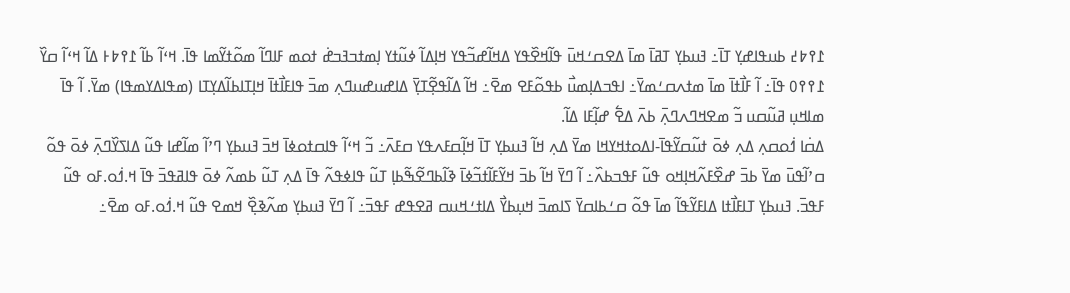߁߉߈߄ ߕߎߟߊߝߌ߲ ߠߊ߫߸ ߔߎߕߌ߲ ߠߥߊ߫ ߘߊ߫ ߡߐߛߑߞߎ߫ ߟߊ߬ߞߐ߰ߟߌ ߡߞߊ߬ߝߏ߬ߟߌ ߞߊ߲ߡߊ߬ ߦߎ߬ߙߌ ߊ߲ߘߙߏߔߏߝ߭ ߙߋߘ ߓߊߣߊ߬ ߘߋ߬ߙߌ߬ߘߊ ߟߊ߫. ߞߵߊ߬ ߕߊ߬ ߁߉߈߅ ߡߊ߬ ߞߵߊ߬ ߛߌ߰ ߁߉߉߀ ߟߊ߫߸ ߊ߬ ߓߊ߯ߙߊ߫ ߘߊ߫ ߘߙߍߛߑߘߌ߫߸ ߊߟߏߡߊ߲ߘߎ߯ ߕߟߋ߬ߓߐ ߘߐ߫߸ ߞߊ߬ ߡߊ߬ߟߐ߲߬ߠߌ߲߫ ߡߊߝߎߝߎߣߍ߲ ߘߏ߫ ߟߊߓߊ߯ߙߊ߫ ߞߊ߲ߠߊߕߊ߬ߡߌ߲ߠߊ (ߘߟߊߡߌߘߟߊ) ߘߌ߫. ߊ߬ ߟߊ߫ ߘߊߞߎ߲ ߥߎ߬ߛߎ ߏ߬ ߘߐߞߣߍߣߍ߲߫ ߕߍ߫ ߡߐ߱ ߝߊ߲߬ߓߊ ߡߊ߬.
ߡߛ߭ߊ ߗ߭ߋߛߍ߲ ߡߍ߲ ߦߋ߫ ߙߎ߬ߛߌ߬ߟߊ߫-ߊߡߋߙߞߌߞߊ ߘߌ߫ ߡߍ߲ ߞߊ߬ ߔߎߕߌ߲ ߠߊ߫ ߞߊ߲߬ߛߓߍߟߌ ߛߓߍ߫߸ ߏ߬ ߞߵߊ߬ ߟߊߛߙߋߦߊ߫ ߞߏ߫ ߔߎߕߌ߲ ߣߴߊ߬ ߘߊ߬ߝߊ ߟߎ߬ ߡߊߖߌ߰ߣߍ߲߫ ߦߋ߫ ߟߋ߬ ߛߴߊ߬ߟߎ߫ ߘߌ߫ ߕߏ߫ ߝߐ߰ߓߍ߬ߞߊ߲ߞߋ ߟߎ߬ ߓߟߏߕߍ߰߸ ߊ߬ ߣߌ߫ ߞߊ߬ ߕߏ߫ ߞߌ߬ߓߊ߬ߙߏ߬ߦߊ߫ ߢߊ߬ߕߣߐ߬ߒ߬ߕߊ߲ ߠߎ߬ ߟߊߦߟߍ߬ ߟߊ߫ ߡߍ߲ ߠߎ߬ ߕߘߍ߬ ߦߋ߫ ߟߊߥߟߏ߫ ߟߊ߫ ߞ.ߗ߭ߋ.ߓߋ ߟߎ߬ ߓߟߏ߫. ߔߎߕߌ߲ ߠߊߓߊ߯ߙߊ ߡߊߓߌ߬ߟߊ߬ ߘߊ߫ ߟߋ߬ ߛߑߕߊߛߌ߫ ߖߊߘߏ߫ ߞߎ߲ߕߌ߯ ߡߊߙߑߞߎߛ ߥߐߟߝ ߓߟߏ߫߸ ߊ߬ ߣߌ߫ ߔߎߕߌ߲ ߘߍ߬ߢߐ߲߰ ߞߘߐ ߟߎ߬ ߞ.ߗ߭ߋ.ߓߋ ߘߐ߫߸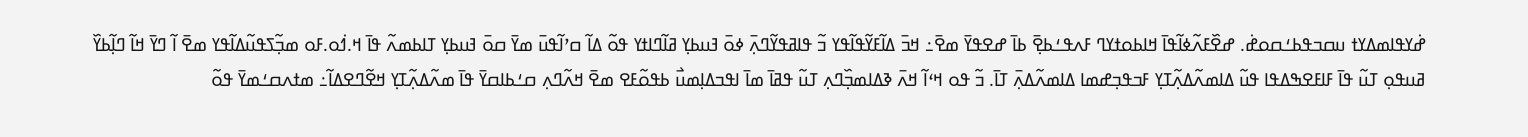ߝ߭ߌߟߊߘߡߌߙ ߎߛߏߟߕߑߛߋߝ߭. ߝߐ߰ߓߍ߬ߦߊ߬ߟߊ߫ ߞߊߕߋߙߌߣ ߓߍߟߑߕߐ߲߫ ߕߊ߫ ߝߐߟߌ߫ ߘߐ߫߸ ߞߏ߫ ߡߊ߬ߓߌ߬ߟߊ߬ߟߌ ߏ߬ ߟߊߥߟߌ߬ߣߍ߲߫ ߦߋ߫ ߔߎߕߌ߲ ߥߊ߬ߣߊߙߌ ߟߋ߬ ߡߊ߬ ߛߴߊ߬ߟߎ߫ ߘߌ߫ ߛߋ߫ ߔߎߕߌ߲ ߠߊߕߘߍ߬ ߟߊ߫ ߞ.ߗ߭ߋ.ߓߋ ߘߏ߲߬ߖߟߎ߬ߡߊ߬ߟߌ ߘߐ߫ ߊ߬ ߣߌ߫ ߞߊ߬ ߣߊ߲߬ߕߌ߰ ߥߎߟߋ߲ ߠߎ߬ ߟߊ߫ ߓߊߓߐߒߡߟߊ ߟߎ߬ ߡߊߘߍ߬ߡߍ߲߬ߠߌ߲ ߓߏߟߏ߲ߝߘߊ ߡߊߘߍ߬ߡߍ߲߫ ߠߊ߫. ߏ߬ ߟߋ ߞߵߊ߬ ߞߍ߫ ߢߡߊߘߏ߲߰ߣߍ߲ ߠߎ߬ ߟߥߊ߫ ߘߊ߫ ߊߟߏߡߊ߲ߘߎ߯ ߕߟߋ߬ߓߐ ߘߐ߫ ߞߍ߬ߣߍ߲ ߛߑߕߊߛߌ߫ ߟߊ߫ ߘߍ߬ߡߍ߲߬ߠߌ߲ ߞߐ߬ߣߐߡߊ߬߸ ߘߙߍߛߑߘߌ߫ ߟߋ߬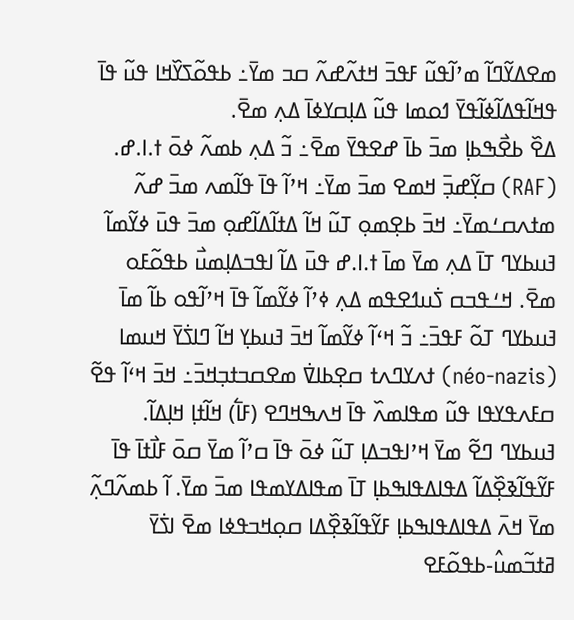ߘߐߡߌ߬ߣߊ߬ ߘߴߊ߬ߟߎ߬ ߓߟߏ߫ ߞߙߍ߬ߝߍ߬ ߛߏ ߘߌ߫߸ ߕߟߋ߬ߖߌ߰ߞߊ ߟߎ߬ ߟߊ߫ ߟߞߊ߬ߟߡߊ߬ߦߊ߬ߟߌ߫ ߗߋߘߊ ߟߎ߬ ߡߊ߲ߛߌߦߊ߫ ߡߍ߲ ߘߐ߫.
ߡߐ߰ ߕߐ߯ߒߕߊ߲ ߘߏ߫ ߕߊ߫ ߝߐߟߌ߫ ߘߐ߫߸ ߏ߬ ߡߍ߲ ߕߘߍ߬ ߦߋ߫ ߙ.ߊ.ߝ. (RAF) ߛߌ߲߬ߝߏ߲߫ ߞߘߐ ߘߏ߫ ߘߌ߫߸ ߞߴߊ߬ ߟߊ߫ ߟߊ߬ߘߍ ߘߏ߫ ߝߍ߬ ߘߙߍߛߑߘߌ߫߸ ߞߏ߫ ߕߐ߲ߘߋ߲ ߠߎ߬ ߞߊ߬ ߡߙߊ߬ߡߊ߬ߝߋ߲ ߘߏ߫ ߟߎ߫ ߦߌ߬ߘߊ߬ ߔߎߕߌߣ ߠߊ߫ ߡߍ߲ ߘߌ߫ ߘߊ߫ ߙ.ߊ.ߝ ߟߎ߫ ߡߊ߬ ߊߟߏߡߊ߲ߘߎ߯ ߕߟߋ߬ߓߋ ߘߐ߫. ߞߑߟߏߛ ߖ߭ߎߗߐߟߘ ߡߍ߲ ߦߴߊ߬ ߦߌ߬ߘߊ߬ ߟߊ߫ ߞߴߊ߬ߟߋ ߕߊ߬ ߘߊ߫ ߔߎߕߌߣ ߠߋ߬ ߓߟߏ߫߸ ߏ߬ ߞߵߊ߬ ߦߌ߬ߘߊ߬ ߞߏ߫ ߔߎߕߌ߲ ߞߊ߬ ߣߊߖ߭ߌ߫ ߞߎߘߊ (néo-nazis) ߙߍߌߣߍߙ ߛߐ߲ߕߊߜ߭ ߘߐߛߏߙߏ߲ߞߏ߫߸ ߞߏ߫ ߞߵߊ߬ ߟߐ߬ ߛߓߍߟߌߟߊ ߟߎ߬ ߘߟߊߘߍ߰ ߟߊ߫ ߞߍߒߞߣߐ (ߓߊ߱) ߞߊ߬ߙߊ߲ ߞߊ߲ߡߊ߬. ߔߎߕߌߣ ߣߐ߬ ߘߌ߫ ߞߴߊߟߏߡߊ߲ ߠߎ߬ ߦߋ߫ ߟߊ߫ ߛߴߊ߬ ߘߌ߫ ߛߋ߫ ߓߊ߯ߙߊ߫ ߟߊ߫ ߓߌ߬ߟߊ߬ߢߐ߲߰ߡߊ߬ ߡߟߊߡߟߊߒߕߊ߲ ߠߊ߫ ߘߟߊߡߌߘߟߊ ߘߏ߫ ߘߌ߫. ߊ߬ ߕߘߍ߬ߣߍ߲߬ ߘߌ߫ ߞߍ߫ ߡߟߊߡߟߊߒߕߊ߲ ߓߌ߬ߟߊ߬ߢߐ߲߰ߡߊ ߛߋ߲ߞߏߟߦߊ ߘߐ߫ ߊߖ߭ߌ߫ ߥߙߏ߬ߘߎ߮-ߕߟߋ߬ߓߐ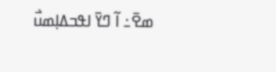ߘߐ߫߸ ߊ߬ ߣߌ߫ ߊߟߏߡߊ߲ߘߎ߯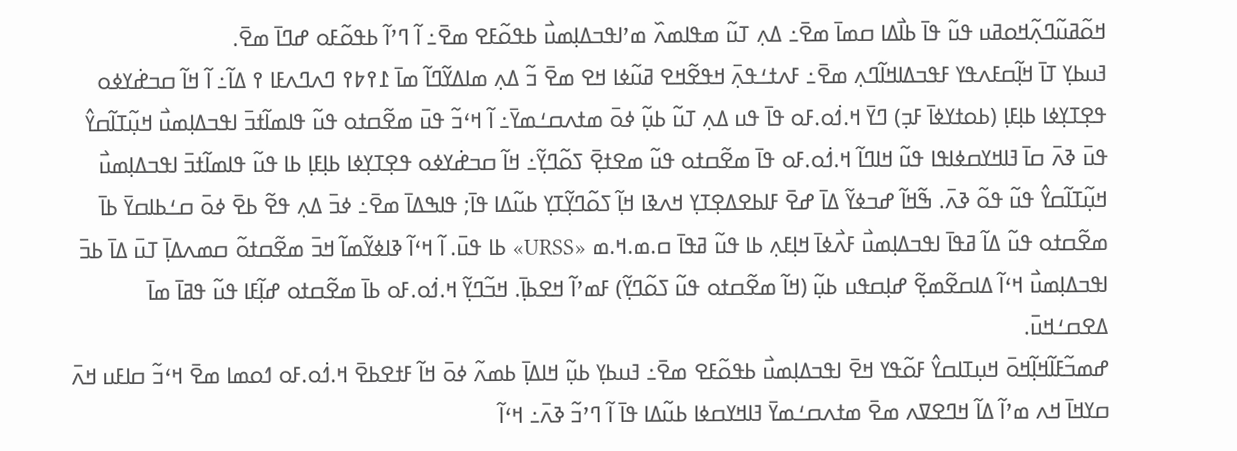ߞߋ߬ߥߎ߬ߣߍ߲߬ߞߋߥߎ ߟߎ߬ ߟߊ߫ ߕߊ߯ߡߊ ߛߘߊ߫ ߘߐ߫߸ ߡߍ߲ ߠߎ߬ ߘߟߊߘߍ߰ ߘߴߊߟߏߡߊ߲ߘߎ߯ ߕߟߋ߬ߓߐ ߘߐ߫߸ ߊ߬ ߣߴߊ߬ ߕߟߋ߬ߓߋ ߝߣߊ߫ ߘߐ߫.
ߔߎߕߌ߲ ߠߊ߫ ߞߊ߲߬ߛߓߍߟߌ ߓߟߏߡߊߞߊ߬ߣߍ߲ ߘߐ߫߸ ߓߍߙߑߟߍ߲߫ ߞߟߐ߬ߞߐ ߥߎ߬ߦߊ ߞߐ ߘߐ߫ ߏ߬ ߡߍ߲ ߘߊߡߌ߬ߣߊ߬ ߘߊ߫ ߁߉߈߉ ߣߍߣߍߓߊ ߉ ߡߊ߬߸ ߊ߬ ߞߊ߬ ߛߏߝ߭ߌߦߋ ߟߐ߲ߠߌ߲ߦߊ ߕߊ߲ߓߊ߲ (ߕߋߙߌߦߊ߫ ߓߏ߲) ߣߌ߫ ߞ.ߗ߭ߋ.ߓߋ ߟߊ߫ ߟߎ ߡߍ߲ ߠߎ߬ ߕߎ߲߬ ߦߋ߫ ߘߙߍߛߑߘߌ߫߸ ߊ߬ ߞߵߏ߬ ߟߎ߫ ߘߐ߬ߛߙߋ ߟߎ߬ ߟߊߘߊ߬ߙߏ߫ ߊߟߏߡߊ߲ߘߎ߯ ߞߎ߲߬ߠߊ߬ߛߌ߮ ߟߎ߫ ߢߍ߫ ߛߊ߫ ߔߊߞߌߛߦߊߟߊ ߟߎ߬ ߞߊߣߊ߬ ߞ.ߗ߭ߋ.ߓߋ ߟߊ߫ ߘߐ߬ߛߙߋ ߟߎ߬ ߘߐߙߐ߲߫ ߖߋ߬ߣߌ߲߬߸ ߞߊ߬ ߛߏߝ߭ߌߦߋ ߟߐ߲ߠߌ߲ߦߊ ߕߊ߲ߓߊ߲ ߕߊ ߟߎ߬ ߟߊߘߊ߬ߙߏ߫ ߊߟߏߡߊ߲ߘߎ߯ ߞߎ߲߬ߠߊ߬ߛߌ߮ ߟߎ߬ ߟߋ߬ ߢߍ߫. ߒ߬ߞߊ߬ ߝߏߦߌ߬ ߡߊ߫ ߝߐ߫ ߓߊߕߐߡߐ߲ߠߌ߲ ߞߍߢߊ ߞߊ߲߬ ߖߋ߬ߣߌ߲߬ߠߌ߲ ߕߎ߬ߡߊ ߟߊ߫; ߟߊߒߡߊ߫ ߘߐ߫߸ ߦߏ߫ ߡߍ߲ ߟߐ߬ ߕߐ߫ ߦߋ߫ ߛߑߕߊߛߌ߫ ߕߊ߫ ߘߐ߬ߛߙߋ ߟߎ߬ ߡߊ߬ ߥߟߊ߫ ߊߟߏߡߊ߲ߘߎ߯ ߓߍ߯ߦߊ߫ ߞߊ߲ߓߍ߲ ߕߊ ߟߎ߬ ߥߟߊ߫ ߛ.ߘ.ߞ.ߘ «URSS» ߕߊ ߟߎ߫. ߊ߬ ߞߵߊ߬ ߢߊߦߌ߬ߘߊ߬ ߞߏ߫ ߘߐ߬ߛߙߋ߬ ߛߘߍߡߊ߲߫ ߠߎ߫ ߡߊ߫ ߕߏ߫ ߊߟߏߡߊ߲ߘߎ߯ ߞߵߊ߬ ߡߊߛߐ߬ߘߐ߲߬ ߝߊ߲ߛߟߎ ߕߎ߲߬ (ߞߊ߬ ߘߐ߬ߛߙߋ ߟߎ߬ ߖߋ߬ߣߌ߲߬) ߓߘߴߊ߬ ߞߐߕߊ߲߫. ߞߏ߬ߣߌ߲߬ ߞ.ߗ߭ߋ.ߓߋ ߕߊ߫ ߘߐ߬ߛߙߋ ߝߊ߲߬ߓߊ ߟߎ߬ ߟߥߊ߫ ߘߊ߫ ߡߐߛߑߞߎ߫.
ߝߘߏ߬ߓߊ߬ߞߊ߲߬ߞߋ߫ ߞߎ߲ߠߊߛߌ߮ ߓߋ߬ߟߌ ߞߐ߫ ߊߟߏߡߊ߲ߘߎ߯ ߕߟߋ߬ߓߐ ߘߐ߫߸ ߔߎߕߌ߲ ߕߎ߲߬ ߞߊߡߊ߲߫ ߕߘߍ߬ ߦߋ߫ ߞߊ߬ ߓߙߐߕߐ߫ ߞ.ߗ߭ߋ.ߓߋ ߗߋߘߊ ߘߐ߫ ߞߵߏ߬ ߛߊߓߎ ߞߍ߫ ߛߌߞߊ߫ ߞߍ ߘߴߊ߬ ߡߊ߬ ߞߣߐߜߍ ߘߐ߫ ߘߙߍߛߑߘߌ߫ ߔߊߞߌߛߦߊ ߕߎ߬ߡߊ ߟߊ߫ ߊ߬ ߣߴߏ߬ ߢߍ߫߸ ߞߵߊ߬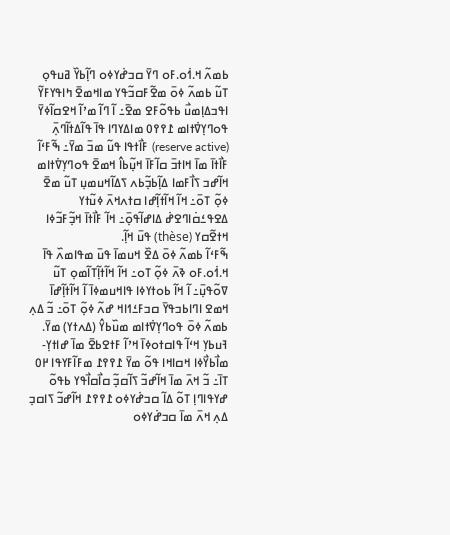ߕߘߍ߬ ߞ.ߗ߭ߋ.ߓߋ ߣߌ߫ ߛߏߝ߭ߌߦߋ ߣߊ߲߬ߕߌ߰ ߥߎߟߋ߲ ߠߎ߬ ߕߘߍ߬ ߦߋ߫ ߘߐ߬ߓߛߏ߬ߟߌ ߘߊߞߘߐ߫ ߤߊߟߌߓߌ߬ ߊߟߏߡߊ߲ߘߎ߯ ߕߟߋ߬ߓߐ ߘߐ߫߸ ߊ߬ ߣߊ߬ ߘߴߊ߬ ߞߐߛߊ߬ߦߌ߫ ߟߋߣߌ߲ߜ߭ߙߊߘ ߁߉߉߀ ߘߊߡߌߣߊ ߟߊ߫ ߟߊ߬ߡߙߊ߬ߣߍ߲߫ (reserve active) ߓߊ߯ߙߟߊ ߟߎ߬ ߘߏ߫ ߘߌ߫߸ ߒ߬ߓߵߊ߬ ߓߊ߯ߙߊ߫ ߘߊ߫ ߞߊߙߏ߫ ߛߊ߬ߓߊ߫ ߞߎ߲߬ߕߊ߮ ߞߘߐ߫ ߟߋߣߌ߲ߜ߭ߙߊߘ ߞߊ߬ߝߏ ߖߊ߯ߓߘߊ ߡߊ߲߬ߕߏ߲߬ߕߍ ߖߡߊ߬ߞߎߘߎ߲ ߠߎ߬ ߘߐ߫ ߦߋ߲߬ ߠߋ߫߸ ߞߊ߬ ߞߊ߬ߙߊ߲߬ߝߊ ߛߙߍߞߍ߫ ߦߎ߬ߙߌ ߡߐߟߑߛ߭ߊߣߐߝ߭ ߡߊߝߊ߬ߟߋ߲߫߸ ߞߊ߬ ߓߊ߯ߙߊ߫ ߞߏ߲߬ߓߏ߬ߦߊ ߞߙߐ߬ߛߌ (thèse) ߟߎ߫ ߞߊ߲߬.
ߒ߬ߓߵߊ߬ ߕߘߍ߬ ߦߋ߫ ߡߐ߰ ߞߎߘߊ߫ ߟߎ߫ ߘߟߊߘߍ߰ ߟߊ߫ ߞ.ߗ߭ߋ.ߓߋ ߢߍ߫ ߦߋ߲߬ ߠߋ߸ ߞߊ߬ ߞߊ߬ߙߊ߲߬ߠߊ߬ߘߋ߲ ߠߎ߬ ߜߋ߬ߟߎ߲߫߸ ߊ߬ ߞߊ߬ ߕߋߙߌߦߊ ߟߊߞߎߘߦߊ߫ ߊ߬ ߞߊ߬ߙߊ߲߬ߝߊ߫ ߞߘߐ ߊߣߊߕߏߟߌ߫ ߛߏߓߑߗߊߞ ߝߍ߬ ߦߋ߲߬ ߠߋ߫߸ ߏ߬ ߡߍ߲ ߕߘߍ߬ ߦߋ߫ ߟߋߣߌ߲ߜ߭ߙߊߘ ߘߎ߰ߕߌ߮ (ߡߍߙߌ) ߘߌ߫. ߔߎߕߌ߲ ߞߵߊ߬ ߟߊߛߙߋߦߊ߫ ߞߴߊ߬ ߓߙߐߕߐ߫ ߘߊ߫ ߝߊߙߌ߲-ߘߊ߯ߕߌ߯ߦߊ ߞߛߊߞߊ ߟߋ߬ ߘߌ߫ ߁߉߉߁ ߘߓߊ߬ߓߌߟߊ ߂߀ ߠߊ߫߸ ߏ߬ ߞߍ߫ ߘߊ߫ ߞߊ߬ߝߏ߬ ߖߊ߬ߛߏ߲߬ ߛߊ߯ߛߊ߯ߟߌ ߕߟߋ߬ ߝߌߟߊߣߊ߲ ߠߋ߬ ߡߊ߬ ߛߏߝ߭ߌߦߋ ߁߉߉߁ ߞߊ߬ߝߏ߬ ߖߊߛߏ߲ ߡߍ߲ ߞߍ߫ ߘߊ߫ ߛߏߝ߭ߌߦߋ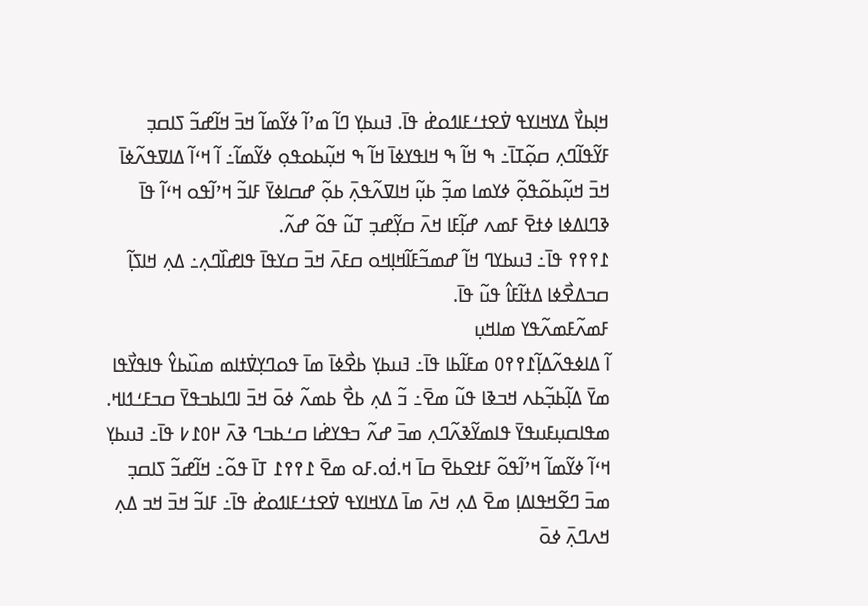ߞߊ߲ߕߌ߯ ߡߌߞߊߌߟ ߜ߭ߐߙߑߓߊߗߋߝ߭ ߟߊ߫. ߔߎߕߌ߲ ߣߊ߬ ߘߴߊ߬ ߦߌ߬ߘߊ߬ ߞߏ߫ ߞߊ߬ߝߏ߬ ߖߊߛߏ߲ ߓߌ߬ߟߊ߬ߣߍ߲ ߛߋ߲߬ߠߊ߫߸ ߒ ߞߊ߬ ߒ ߞߊߟߌߦߊ߫ ߞߊ߬ ߒ ߞߎ߲߬ߕߋߟߋ߲ ߦߌ߬ߘߊ߬߸ ߊ߬ ߞߵߊ߬ ߡߊߜߟߍ߬ߦߊ߫ ߞߏ߫ ߞߎ߲߬ߕߋ߬ߟߋ߲߬ ߦߌߘߊ ߘߏ߲߬ ߕߎ߲߬ ߞߊߜߍ߬ߟߍ߲߫ ߕߋ߲߬ ߝߛߊߦߌ߫ ߓߊߏ߬ ߞߴߊ߬ߟߋ ߞߵߊ߬ ߟߊ߫ ߢߣߊߡߦߊ ߦߙߐ߫ ߓߘߍ ߝߊ߲߬ߓߊ ߞߍ߫ ߛߌ߲߬ߝߏ߲ ߠߎ߬ ߟߋ߬ ߝߍ߬.
߁߉߉߉ ߟߊ߫߸ ߔߎߕߌߣ ߞߊ߬ ߝߘߏ߬ߓߊ߬ߞߊ߲ߞߋ ߛߓߍ߫ ߞߏ߫ ߛߌߟߊ߫ ߟߊߝߊ߰ߣߍ߲߸ ߡߍ߲ ߞߊߖߊ߲߬ ߛߏߡߐ߯ߦߊ ߡߙߊ߬ߓߊ߮ ߟߎ߬ ߟߊ߫.
ߓߘߍ߬ߓߘߍ߬ߟߌ ߘߊߞߎ߲
ߊ߬ ߡߊߦߟߍ߬ߡߊ߲߬߁߉߉߀ ߘߓߊ߬ߕߊ ߟߊ߫߸ ߔߎߕߌ߲ ߕߐ߯ߦߊ߫ ߘߊ߫ ߟߋߣߌ߲ߜ߭ߙߊߘ ߘߎ߰ߕߌ߮ ߟߊߟߌ߯ߟߊ ߘߌ߫ ߡߊ߲߬ߕߏ߲߬ߕߍ ߞߏߢߊ ߟߎ߬ ߘߐ߫߸ ߏ߬ ߡߍ߲ ߕߐ߯ ߕߘߍ߬ ߦߋ߫ ߞߏ߫ ߊߣߊߕߏߟߌ߫ ߛߏߓߑߗߊߞ. ߘߟߊߛߎ߲ߓߎߟߌ߫ ߟߊߘߌ߬ߢߍ߬ߣߍ߲ ߘߏ߫ ߝߍ߬ ߏߟߌߝ߭ߊ ߛߑߕߏߣ ߢߍ߫ ߂߀߁߇ ߟߊ߫߸ ߔߎߕߌ߲ ߞߵߊ߬ ߦߌ߬ߘߊ߬ ߞߴߊ߬ߟߋ߬ ߓߙߐߕߐ߫ ߛߊ߫ ߞ.ߗ߭ߋ.ߓߋ ߘߐ߫ ߁߉߉߁ ߠߊ߫ ߟߋ߬߸ ߞߊ߬ߝߏ߬ ߖߊߛߏ߲ ߘߏ߫ ߣߐ߬ߞߟߊߡߊ߲ ߘߐ߫ ߡߍ߲ ߞߍ߫ ߘߊ߫ ߡߌߞߊߌߟ ߜ߭ߐߙߑߓߊߗߋߝ߭ ߟߊ߫߸ ߓߊߏ߬ ߞߏ߫ ߞߏ ߡߍ߲ ߞߍߣߍ߲߫ ߦߋ߫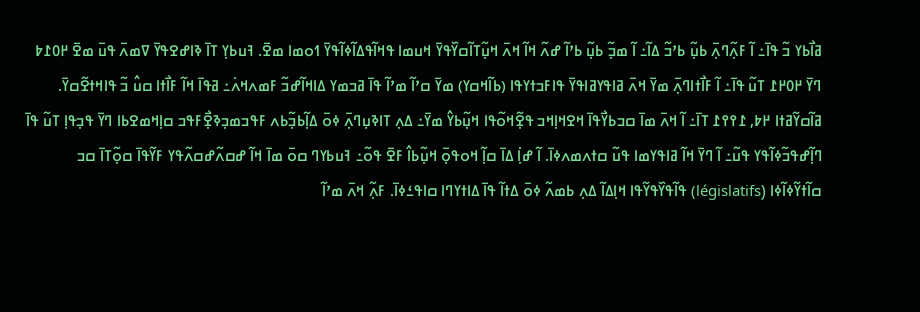ߥߊ߯ߕߌ ߏ߬ ߟߊ߫߸ ߊ߬ ߓߍ߲߬ߣߍ߲߫ ߕߎ߲߬ ߕߴߏ߬ ߡߊ߬߸ ߊ߬ ߘߏ߲߬ ߕߎ߲߬ ߕߴߊ߬ ߝߍ߬ ߞߊ߬ ߞߍ߫ ߞߎ߲߬ߠߊ߬ߛߌ߰ߟߌ߫ ߞߎߘߊ ߟߞߊ߬ߟߡߊ߬ߦߊ߬ߟߌ߫ ߗߋߘߊ ߘߐ߫. ߔߎߕߌ߲ ߠߊ߫ ߢߊߝߐߟߌ߫ ߜߘߍ߫ ߟߎ߫ ߘߐ߫ ߂߀߁߈ ߣߌ߫ ߂߀߂߁ ߠߎ߬ ߟߊ߫߸ ߊ߬ ߓߊ߯ߙߊߣߍ߲߫ ߘߌ߫ ߞߍ߫ ߥߊߟߌߥߊߟߌ߫ ߟߊߓߏߙߌߟߊ (ߕߊ߬ߞߛߌ) ߘߌ߫ ߛߴߊ߬ ߘߴߊ߬ ߟߊ߫ ߥߏߘߌ ߡߊߞߊ߬ߝߏ߬ ߓߘߍߞߍ߭߸ ߥߟߊ߫ ߞߊ߬ ߓߊ߯ߙߊ ߛߎ߮ ߏ߬ ߟߊߞߙߐ߬ߛߌ߫.
ߥߊ߬ߛߌ߬ߥߙߊ ߂߈, ߁߉߉߁ ߠߊ߫߸ ߊ߬ ߞߍ߫ ߘߊ߫ ߛߏߕߌ߯ߟߊ߫ ߞߐߞߊ߲ߞߏ ߟߐ߲߬ߞߋ߬ߟߊ ߞߎ߲߬ߕߌ߮ ߘߌ߫߸ ߡߍ߲ ߠߊߢߎ߲ߣߍ߲߫ ߦߋ߫ ߡߊ߲߬ߕߏ߲߬ߕߍ ߓߟߏߘߏ߲ߢߐ߲߯ߓߟߏ ߛߊ߲ߞߘߐߕߊ ߣߌ߫ ߟߏ߲ߟߊ߲ ߠߎ߬ ߟߊ߫ ߣߊ߲߬ߝߟߏ߬ߦߊ߬ߟߌ ߟߎ߬߸ ߊ߬ ߣߌ߫ ߞߊ߬ ߥߊߟߌߘߊ ߟߎ߬ ߛߙߍߘߍߦߊ߫. ߊ߬ ߝߊ߲߭ ߡߊ߫ ߛߊ߲߬ ߞߋߟߋ߲߫ ߞߎ߲߬ߕߊ߮ ߓߐ߫ ߟߋ߬߸ ߔߎߕߌߣ ߛߋ߫ ߘߊ߫ ߞߊ߬ ߝߛߍ߬ߝߛߍ߬ߟߌ ߓߌ߬ߟߊ߫ ߛߋ߲߬ߠߊ߫ ߛߏ ߛߊ߬ߙߌ߬ߦߊ߬ߦߊ (législatifs) ߟߊ߬ߟߌ߰ߟߌ߬ߟߊ ߞߊ߲ߡߊ߬ ߡߍ߲ ߕߘߍ߬ ߦߋ߫ ߡߙߊ߬ ߟߊ߫ ߡߊߙߌߣߊ ߛߊߟߑߦߊ߫. ߓߍ߲߬ ߞߍ߫ ߘߴߊ߬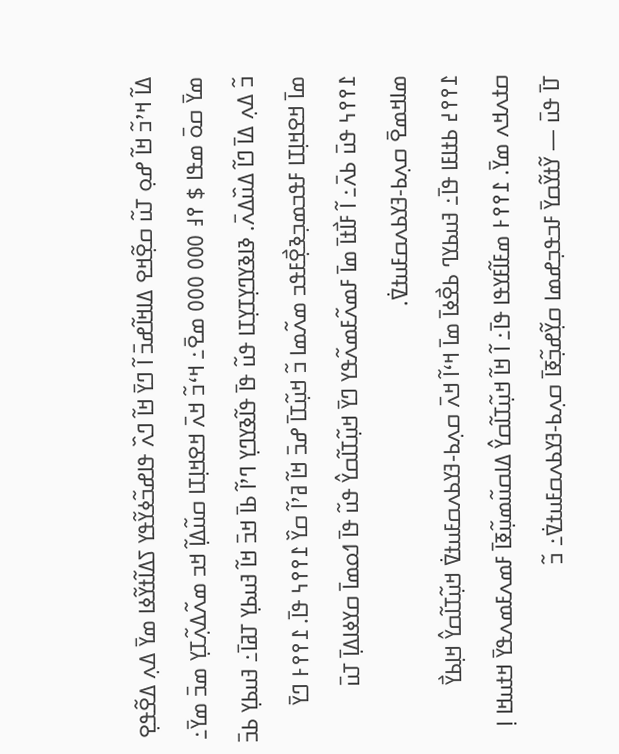ߡߊ߬ ߞߴߏ߬ ߞߊ߬ ߝߋ߲ ߠߎ߬ ߛߐ߲߬ߞߐ ߡߊߞߊ߬ߝߏ߫ ߊ߬ ߣߌ߫ ߞߊ߬ ߣߍ߰ ߟߊߝߏ߬ߦߌ߬ߟߌ ߖߡߊ߬ߙߌ߬ߦߊ ߘߌ߫ ߡߍ߲ ߡߐ߬ߟߐ߲ ߘߌ߫ ߛߋ߫ ߘߟߊ $ ߉߃ ߀߀߀ ߀߀߀ ߘߐ߫߸ ߞߵߏ߬ ߞߍ߫ ߞߐߞߊ߲ߠߊ ߛߎ߬ߡߊ߲߬ ߞߏ ߘߍ߬ߡߍ߲߬ߠߌ߲ ߘߏ߫ ߘߌ߫߸ ߏ߬ ߡߍ߲ ߡߊ߫ ߣߊ߬ ߡߎ߰ߡߍ߫. ߢߊߢߌߣߌ߲ߠߌ߲ߠߊ ߟߎ߬ ߟߊ߫ ߟߊ߬ߢߌߣߌ߲ ߣߴߊ߬ ߕߊ߫ ߞߏ߫ ߞߊ߬ ߔߎߕߌ߲ ߠߥߊ߫߸ ߔߎߕߌ߲ ߕߏ߫ ߘߊ߫ ߞߐߞߊ߲ߠߊ ߓߟߏߘߏ߲ߢߐ߲߯ߓߟߏ ߘߍ߬ߘߊ ߏ߬ ߞߎ߲߬ߠߊ߫ ߝߏ߫ ߞߊ߬ ߥߴߊ߬ ߛߌ߰ ߁߉߉߆ ߟߊ߫. ߁߉߉߅ ߣߌ߫ ߁߉߉߆ ߟߎ߫ ߕߍ߫߸ ߊ߬ ߓߊ߯ߙߊ߫ ߘߊ߫ ߓߘߍ߬ߓߘߍ߬ߟߌ ߣߌ߫ ߞߎ߲߬ߠߊ߬ߛߌ߮ ߟߎ߬ ߟߊ߫ ߗߋߘߊ߫ ߛߌߦߊߡߊ߲߫ ߠߎ߫ ߘߊߞߘߐ߫ ߛߍ߲ߕ-ߔߌߕߍߛߓߎߙߜ߭.
߁߉߉߄ ߕߙߊߓߊ ߟߊ߫߸ ߔߎߕߌߣ ߕߐ߯ߦߊ߫ ߘߊ߫ ߞߵߊ߬ ߞߍ߫ ߛߍ߲ߕ-ߔߌߕߍߛߓߎߙߜ߭ ߞߎ߲߬ߠߊ߬ߛߌ߮ ߞߊ߲ߕߌ߯ ߛߙߍߞߍ ߘߌ߫. ߁߉߉߅ ߘߓߊ߬ߓߌߟߊ ߟߊ߫߸ ߊ߬ ߞߊ߬ ߞߎ߲߬ߠߊ߬ߛߌ߮ ߡߊߛߎ߬ߘߎ߲߬ߧߊ߫ ߓߘߍߓߘߍߟߌ߫ ߞߙߎߞߊ ߊ߲ ߠߊ߫ ߟߎ߫ — ߌ߬ߙߌ߬ߛߌ߫ ߓߏߟߏ߲ߝߘߊ ߛߌ߲߬ߝߏ߲߬ߧߊ߫ ߛߍ߲ߕ-ߔߌߕߍߛߓߎߙߜ߭߸ ߏ߬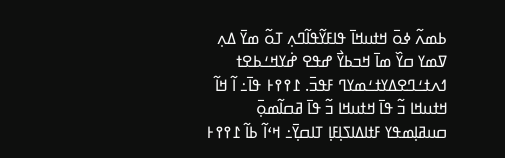ߕߘߍ߬ ߦߋ߫ ߞߙߎߞߊ߫ ߟߊߓߌ߬ߟߊ߬ߣߍ߲ ߠߋ߬ ߘߌ߫ ߡߍ߲ ߜߘߌ ߛߌ߰ ߘߊ߫ ߞߏߕߌ߯ ߝߟߐ ߝ߭ߌߞߑߕߐߙ ߗߍߙߑߣߐߡߌߙߑߘߌߣ ߓߟߏ߫. ߁߉߉߅ ߟߊ߫߸ ߊ߬ ߞߊ߬ ߞߙߎߞߊ ߏ߬ ߟߊ߫ ߞߙߎߞߊ ߏ߬ ߟߊ߫ ߥߛߊ߬ߘߋ߲߫ ߛߎߥߊ߲ߘߟߌ ߓߙߊߡߊߖߊ߲ߓߊ߲ ߠߊߛߌ߲߫߸ ߞߵߊ߬ ߕߊ߬ ߁߉߉߅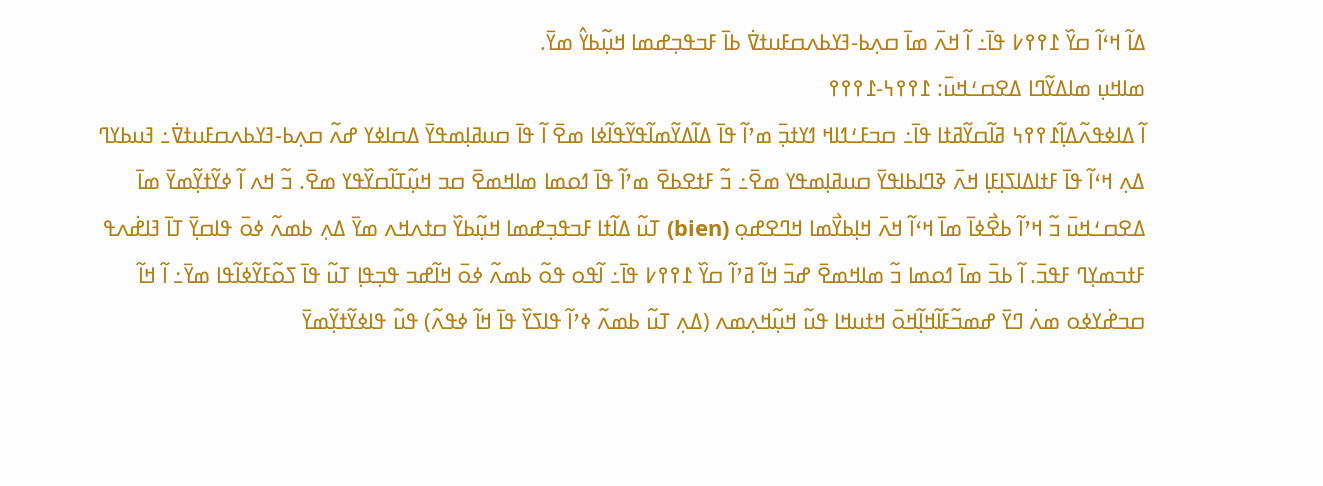ߡߊ߬ ߞߵߊ߬ ߛߌ߰ ߁߉߉߇ ߟߊ߫߸ ߊ߬ ߞߍ߫ ߘߊ߫ ߛߍ߲ߕ-ߔߌߕߍߛߓߎߙߜ߭ ߕߊ߫ ߓߏߟߏ߲ߝߘߊ ߞߎ߲߬ߕߌ߮ ߘߌ߫.
ߘߊߞߎ߲ ߘߊߡߌ߬ߣߊ ߡߐߛߑߞߎ߫: ߁߉߉߆-߁߉߉߉
ߊ߬ ߡߊߦߟߍ߬ߡߊ߲߬߁߉߉߆ ߥߊ߬ߛߌ߬ߥߙߊ ߟߊ߫߸ ߛߏߓߑߗߊߞ ߗߌߙߏ߲߫ ߘߴߊ߬ ߟߊ߫ ߡߊ߬ߡߌ߬ߘߊ߬ߟߌ߬ߟߊ߬ߦߊ ߘߐ߫ ߊ߬ ߟߊ߫ ߛߎߥߊ߲ߘߟߌ߫ ߡߛߊߦߌ ߝߍ߬ ߛߍ߲ߕ-ߔߌߕߍߛߓߎߙߜ߭߸ ߔߎߕߌߣ ߡߍ߲ ߞߵߊ߬ ߟߊ߫ ߓߙߊߡߊߖߊ߲ߓߊ߲ ߞߍ߫ ߢߣߊߕߊߟߌ߫ ߛߎߥߊ߲ߘߟߌ ߘߐ߫߸ ߏ߬ ߓߙߐߕߐ߫ ߘߴߊ߬ ߟߊ߫ ߗߋߘߊ ߘߊߞߘߐ߫ ߛߏ ߞߎ߲߬ߠߊ߬ߛߌ߰ߟߌ ߘߐ߫. ߏ߬ ߞߍ ߊ߬ ߦߌ߬ߙߌ߲߬ߘߌ߫ ߘߊ߫ ߡߐߛߑߞߎ߫ ߏ߬ ߞߴߊ߬ ߕߐ߯ߦߊ߫ ߘߊ߫ ߞߵߊ߬ ߞߍ߫ ߞߊ߲ߕߌ߯ߘߊ ߞߣߐߝߋ߲ (bien) ߠߎ߬ ߡߊ߬ߙߊ ߓߏߟߏ߲ߝߘߊ ߞߎ߲߬ߕߌ߰ ߛߙߍߞߍ ߘߌ߫ ߡߍ߲ ߕߘߍ߬ ߦߋ߫ ߟߊߛߌ߲߫ ߠߊ߫ ߔߊߝ߭ߍߟ ߓߙߏߘߌ߲ߣ ߓߟߏ߫. ߊ߬ ߕߏ߫ ߘߊ߫ ߗߋߘߊ ߏ߬ ߘߊߞߘߐ߫ ߝߏ߫ ߞߊ߬ ߥߴߊ߬ ߛߌ߰ ߁߉߉߇ ߟߊ߫߸ ߊ߬ߟߋ ߟߋ߬ ߕߘߍ߬ ߦߋ߫ ߞߊ߬ߝߏ ߟߏ߲ߟߊ߲ ߠߎ߬ ߟߊ߫ ߖߋ߬ߓߌ߬ߦߊ߬ߟߊ ߘߌ߫߸ ߊ߬ ߞߊ߬ ߛߏߝ߭ߌߦߋ ߘߍ߭ ߣߌ߫ ߝߘߏ߬ߓߊ߬ߞߊ߲߬ߞߋ߫ ߞߙߎߞߊ ߟߎ߬ ߞߎ߲߬ߞߍ߲ߘߍ (ߡߍ߲ ߠߎ߬ ߕߘߍ߬ ߦߴߊ߬ ߟߊߖߌ߰ ߟߊ߫ ߞߊ߬ ߦߟߍ߬) ߟߎ߬ ߟߊߦߌ߬ߙߌ߲߬ߘߌ߫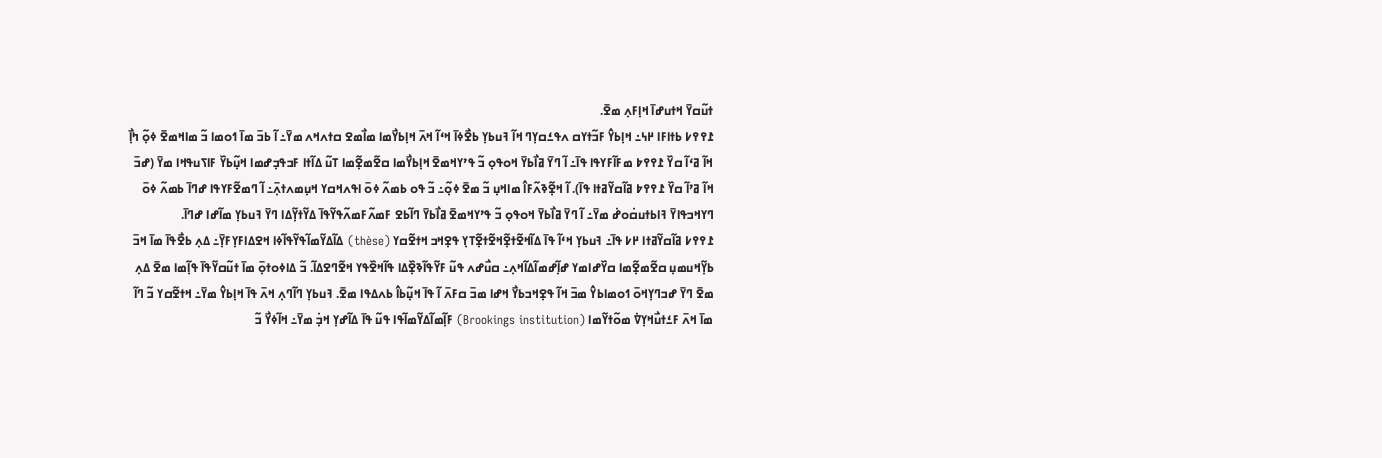ߙߎ߬ߛߌ߫ ߞߙߎߝߊ߫ ߞߊ߲ߓߍ߲ ߘߐ߫.
߁߉߉߇ ߕߙߊߓߊ ߂߆߸ ߞߊ߲ߕߌ߮ ߓߏ߬ߙߌߛ ߍߟߑߛߌ߲ߣ ߞߊ߬ ߔߎߕߌ߲ ߕߐ߯ߦߊ߫ ߞߵߊ߬ ߞߍ߫ ߞߊ߲ߕߌ߯ߘߊ ߘߊ߯ߘߐ ߛߙߍߞߍ ߘߌ߫߸ ߊ߬ ߕߏ߫ ߘߊ߫ ߗߋߘߊ ߏ߬ ߘߊߞߘߐ߫ ߦߋ߲߬ ߤߊ߲߯ ߞߊ߬ ߥߵߊ߬ ߛߌ߰ ߁߉߉߈ ߘߓߊ߬ߓߌߟߊ ߟߊ߫߸ ߊ߬ ߣߌ߫ ߥߊ߯ߕߌ߫ ߞߋߟߋ߲ ߏ߬ ߟߴߌߞߘߐ߫ ߞߊ߲ߕߌ߯ߘߊ ߛߐ߬ߘߐ߲߬ߘߊ ߠߎ߬ ߡߊ߬ߙߊ ߓߏߟߏ߲ߝߘߊ ߞߎ߲߬ߕߌ߰ ߓߊߖߎߟߞߊ ߘߌ߫ (ߝߏ߫ ߞߊ߬ ߥߴߊ߬ ߛߌ߰ ߁߉߉߈ ߥߊ߬ߛߌ߬ߥߙߊ ߟߊ߫). ߊ߬ ߞߐ߲߬ߢߍ߬ߓߊ߮ ߘߊߞߎ߲ ߏ߬ ߘߐ߫ ߦߋ߲߬߸ ߏ߬ ߟߋ ߕߘߍ߬ ߦߋ߫ ߊߟߍߞߛߌ ߞߎ߲ߘߍߙߍ߲߫߸ ߊ߬ ߣߘߐ߬ߓߌߟߊ ߝߣߊ߫ ߕߘߍ߬ ߦߋ߫ ߣߌߞߏߟߊߌ߫ ߔߊߕߙߎߛ߭ߋߝ߭ ߘߌ߫߸ ߊ߬ ߣߌ߫ ߥߊ߯ߕߌ߫ ߞߋߟߋ߲ ߏ߬ ߟߴߌߞߘߐ߫ ߥߊ߯ߕߌ߫ ߣߊ߬ߕߐ ߓߘߍ߬ߓߘߍ߬ߟߌ߬ߟߊ߫ ߡߌ߬ߙߌ߲߬ߡߊ ߣߌ߫ ߔߎߕߌ߲ ߘߊ߬ߝߊ ߝߣߊ߫.
߁߉߉߇ ߥߊ߬ߛߌ߬ߥߙߊ ߂߇ ߟߊ߫߸ ߔߎߕߌ߲ ߞߵߊ߬ ߟߊ߫ ߡߊ߬ߞߐ߬ߙߐ߲߬ߞߐ߬ߙߐ߲߬ߠߌ߲ ߟߐ߲ߞߏ ߞߙߐ߬ߛߌ (thèse) ߡߊ߬ߡߌ߬ߘߊ߬ߟߌ߬ߟߊ߬ߦߊ ߞߐߡߊߓߌ߲ߓߌ߲߫߸ ߡߍ߲ ߕߐ߯ߟߊ߫ ߘߊ߫ ߞߏ߫ ߕߌ߲߬ߞߎߘߎ߲ ߛߐ߬ߘߐ߲߬ߘߊ ߛߌ߰ߝߊߘߌ ߝߊ߲߬ߝߘߊ߬ߡߊ߬ߞߍ߲߸ ߛߎ߯ߝߍ ߟߎ߬ ߓߌ߬ߟߊ߬ߢߐ߲߰ߡߊ ߟߊ߬ߞߐ߰ߟߌ ߞߐ߬ߣߐߡߊ߬. ߏ߬ ߡߊߦߋߙߋ߲߫ ߘߊ߫ ߙߎ߬ߛߌ߬ߟߊ߫ ߟߊ߲߬ߘߊ ߘߐ߫ ߡߍ߲ ߘߐ߫ ߣߌ߫ ߝߏߣߌ߲ߞߋ߫ ߗߋߘߊߕߌ߮ ߘߏ߫ ߞߊ߬ ߟߐ߲ߞߏߕߌ߯ ߞߝߊ ߘߏ߫ ߛߓߍ߫ ߊ߬ ߟߊ߫ ߞߎ߲߬ߕߊ߮ ߕߍߡߟߊ ߘߐ߫. ߔߎߕߌ߲ ߣߊ߬ߣߍ߲ ߞߍ߫ ߟߊ߫ ߞߊ߲ߕߌ߮ ߘߌ߫߸ ߞߙߐ߬ߛߌ ߏ߬ ߣߊ߬ ߘߊ߫ ߞߍ߫ ߓߑߙߎ߯ߞߌ߲ߜ߭ ߘߋ߬ߙߌ߬ߘߊ (Brookings institution) ߓߊ߲߬ߘߊ߬ߡߌ߬ߘߊ߬ߟߊ ߟߎ߬ ߟߊ߫ ߡߊ߬ߝߌ߲ ߞߏ߲߭ ߘߌ߫߸ ߞߊ߬ߦߌ߯ ߏ߬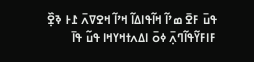ߟߎ߫ ߓߐ߫ ߘߴߊ߬ ߞߊ߬ߟߊߡߊ߬ ߞߴߊ߬ ߞߐߜߍ߫ ߁߅ ߢߐ߲߰ ߓߊߓߌ߬ߟߊ߬ߣߍ߲߫ ߦߋ߫ ߊߡߍߙߞߌߞߊ ߟߎ߬ ߟߊ߫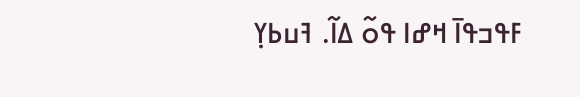ߓߟߏߟߊ߫ ߞߝߊ ߟߋ߬ ߡߊ߬. ߔߎߕߌ߲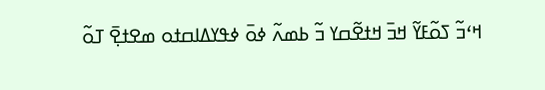ߞߵߏ߬ ߖߋ߬ߓߌ߬ ߞߏ߫ ߞߙߐ߬ߛߌ ߏ߬ ߕߘߍ߬ ߦߋ߫ ߦߟߌߡߊߛߙߋ ߘߐߙߐ߲߫ ߠߋ߬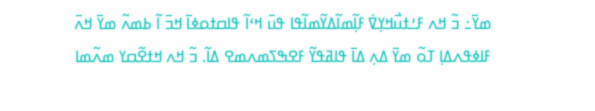ߘߌ߫߸ ߏ߬ ߞߍ ߓߑߙߎ߯ߞߌ߲ߜ߭ ߓߊ߲߬ߘߊ߬ߡߌ߬ߘߊ߬ߟߊ ߟߎ߫ ߞߵߊ߬ ߟߊߛߙߋߦߊ߫ ߞߏ߫ ߊ߬ ߕߘߍ߬ ߘߌ߫ ߞߍ߫ ߓߊߦߟߍߡߊ߲ ߠߋ߬ ߘߌ߫ ߡߍ߲ ߡߊ߫ ߟߊߥߟߌ߬ ߓߐߒߖߘߍߘߐ ߡߊ߬. ߏ߬ ߞߍ ߞߙߐ߬ߛߌ ߘߍ߬ߘߊ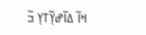ߞߊ߬ ߡߊ߬ߝߌ߲߬ߠߌ߲ ߏ߬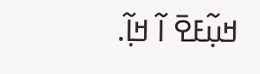ߞߎ߲߬ߓߐ߫ ߊ߬ ߞߊ߲߬.